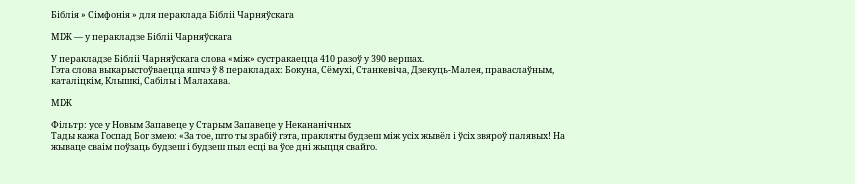Біблія » Сімфонія » для пераклада Бібліі Чарняўскага

МІЖ — у перакладзе Бібліі Чарняўскага

У перакладзе Бібліі Чарняўскага слова «між» сустракаецца 410 разоў у 390 вершах.
Гэта слова выкарыстоўваецца яшчэ ў 8 перакладах: Бокуна, Сёмухі, Станкевіча, Дзекуць-Малея, праваслаўным, каталіцкім, Клышкi, Сабілы і Малахава.

МІЖ

Фільтр: усе у Новым Запавеце у Старым Запавеце у Некананічных
Тады кажа Госпад Бог змею: «За тое, што ты зрабіў гэта, пракляты будзеш між усіх жывёл і ўсіх звяроў палявых! На жываце сваім поўзаць будзеш і будзеш пыл есці ва ўсе дні жыцця свайго.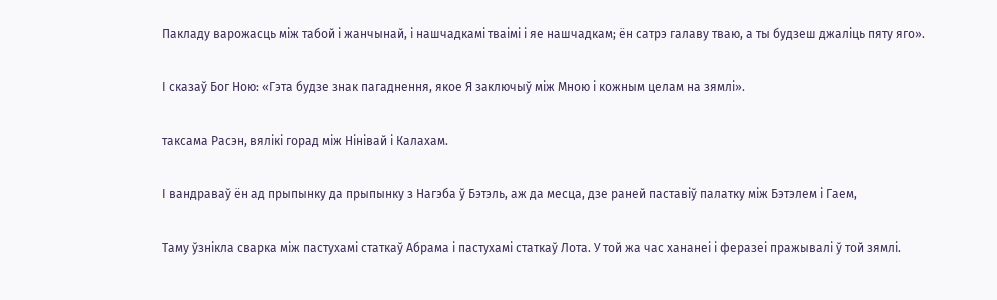Пакладу варожасць між табой і жанчынай, і нашчадкамі тваімі і яе нашчадкам; ён сатрэ галаву тваю, а ты будзеш джаліць пяту яго».

І сказаў Бог Ною: «Гэта будзе знак пагаднення, якое Я заключыў між Мною і кожным целам на зямлі».

таксама Расэн, вялікі горад між Нінівай і Калахам.

І вандраваў ён ад прыпынку да прыпынку з Нагэба ў Бэтэль, аж да месца, дзе раней паставіў палатку між Бэтэлем і Гаем,

Таму ўзнікла сварка між пастухамі статкаў Абрама і пастухамі статкаў Лота. У той жа час хананеі і феразеі пражывалі ў той зямлі.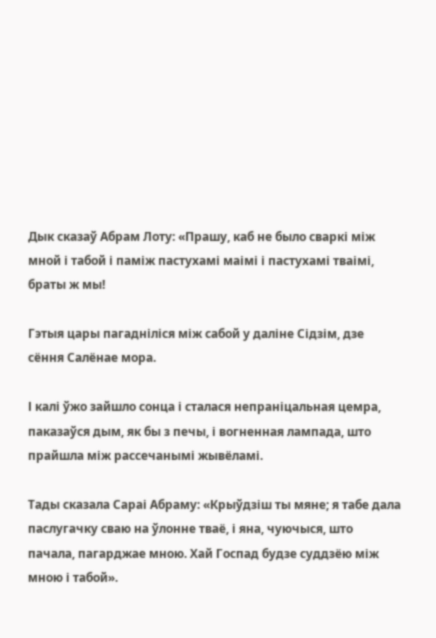Дык сказаў Абрам Лоту: «Прашу, каб не было сваркі між мной і табой і паміж пастухамі маімі і пастухамі тваімі, браты ж мы!

Гэтыя цары пагадніліся між сабой у даліне Сідзім, дзе сёння Салёнае мора.

І калі ўжо зайшло сонца і сталася непраніцальная цемра, паказаўся дым, як бы з печы, і вогненная лампада, што прайшла між рассечанымі жывёламі.

Тады сказала Сараі Абраму: «Крыўдзіш ты мяне; я табе дала паслугачку сваю на ўлонне тваё, і яна, чуючыся, што пачала, пагарджае мною. Хай Госпад будзе суддзёю між мною і табой».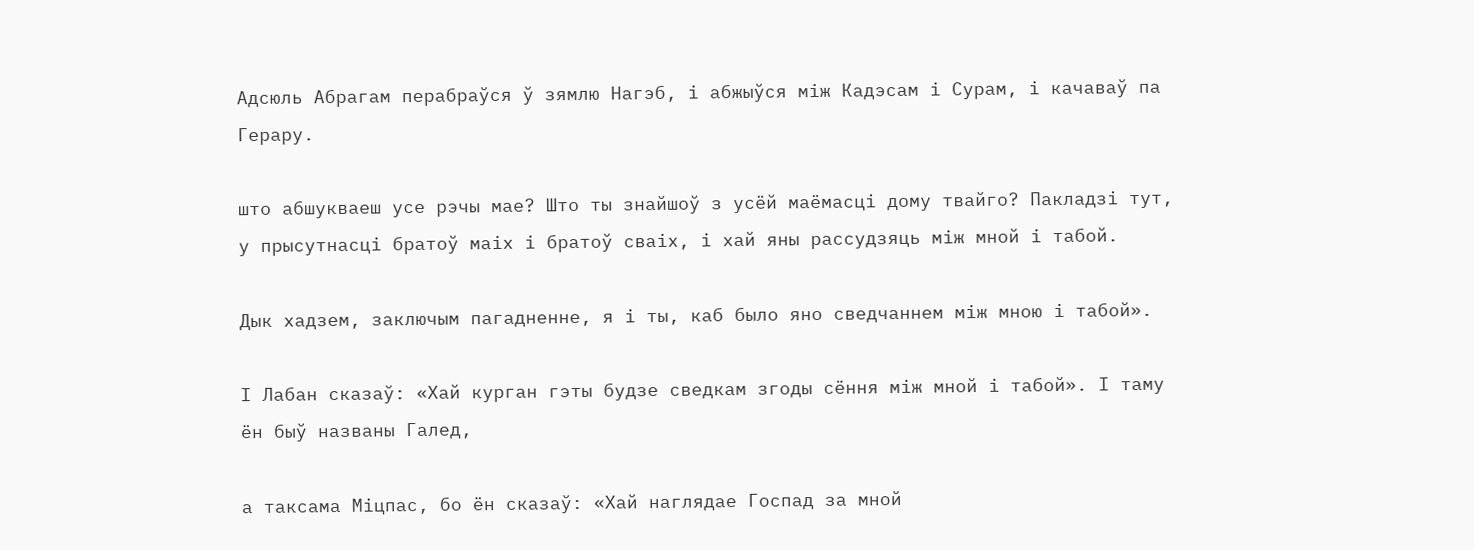Адсюль Абрагам перабраўся ў зямлю Нагэб, і абжыўся між Кадэсам і Сурам, і качаваў па Герару.

што абшукваеш усе рэчы мае? Што ты знайшоў з усёй маёмасці дому твайго? Пакладзі тут, у прысутнасці братоў маіх і братоў сваіх, і хай яны рассудзяць між мной і табой.

Дык хадзем, заключым пагадненне, я і ты, каб было яно сведчаннем між мною і табой».

І Лабан сказаў: «Хай курган гэты будзе сведкам згоды сёння між мной і табой». І таму ён быў названы Галед,

а таксама Міцпаc, бо ён сказаў: «Хай наглядае Госпад за мной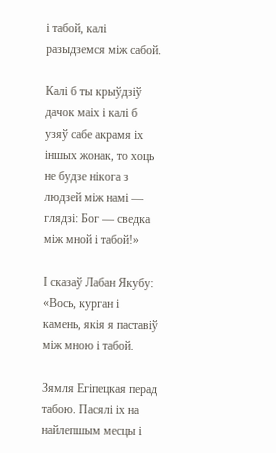і табой, калі разыдземся між сабой.

Калі б ты крыўдзіў дачок маіх і калі б узяў сабе акрамя іх іншых жонак, то хоць не будзе нікога з людзей між намі — глядзі: Бог — сведка між мной і табой!»

І сказаў Лабан Якубу: «Вось, курган і камень, якія я паставіў між мною і табой.

Зямля Егіпецкая перад табою. Пасялі іх на найлепшым месцы і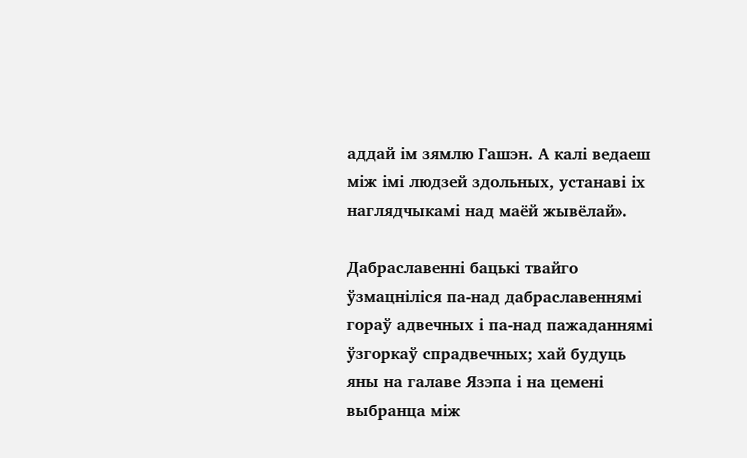аддай ім зямлю Гашэн. А калі ведаеш між імі людзей здольных, устанаві іх наглядчыкамі над маёй жывёлай».

Дабраславенні бацькі твайго ўзмацніліся па-над дабраславеннямі гораў адвечных і па-над пажаданнямі ўзгоркаў спрадвечных; хай будуць яны на галаве Язэпа і на цемені выбранца між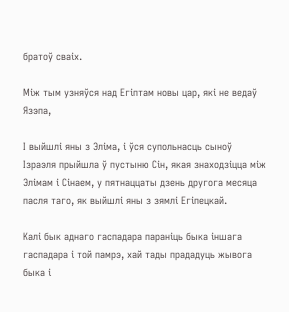братоў сваіх.

Між тым узняўся над Егіптам новы цар, які не ведаў Язэпа,

І выйшлі яны з Эліма, і ўся супольнасць сыноў Ізраэля прыйшла ў пустыню Сін, якая знаходзіцца між Элімам і Сінаем, у пятнаццаты дзень другога месяца пасля таго, як выйшлі яны з зямлі Егіпецкай.

Калі бык аднаго гаспадара параніць быка іншага гаспадара і той памрэ, хай тады прададуць жывога быка і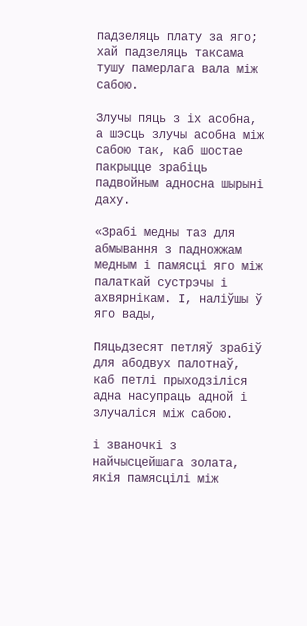падзеляць плату за яго; хай падзеляць таксама тушу памерлага вала між сабою.

Злучы пяць з іх асобна, а шэсць злучы асобна між сабою так, каб шостае пакрыцце зрабіць падвойным адносна шырыні даху.

«Зрабі медны таз для абмывання з падножжам медным і памясці яго між палаткай сустрэчы і ахвярнікам. І, наліўшы ў яго вады,

Пяцьдзесят петляў зрабіў для абодвух палотнаў, каб петлі прыходзіліся адна насупраць адной і злучаліся між сабою.

і званочкі з найчысцейшага золата, якія памясцілі між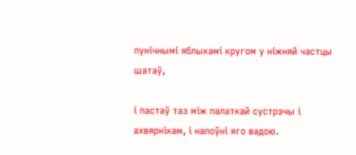пунічнымі яблыкамі кругом у ніжняй частцы шатаў,

і пастаў таз між палаткай сустрэчы і ахвярнікам, і напоўні яго вадою.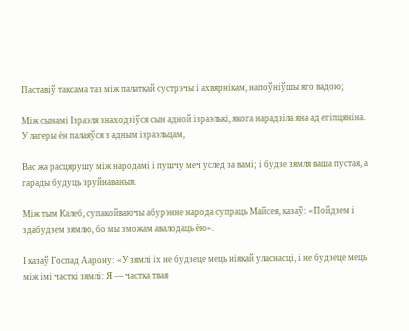Паставіў таксама таз між палаткай сустрэчы і ахвярнікам, напоўніўшы яго вадою;

Між сынамі Ізраэля знаходзіўся сын адной ізраэлькі, якога нарадзіла яна ад егіпцяніна. У лагеры ён палаяўся з адным ізраэльцам,

Вас жа расцярушу між народамі і пушчу меч услед за вамі; і будзе зямля ваша пустая, а гарады будуць зруйнаваныя.

Між тым Калеб, супакойваючы абурэнне народа супраць Майсея, казаў: «Пойдзем і здабудзем зямлю, бо мы зможам авалодаць ёю».

І казаў Госпад Аарону: «У зямлі іх не будзеце мець ніякай уласнасці, і не будзеце мець між імі часткі зямлі: Я — частка твая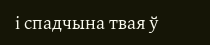і спадчына твая ў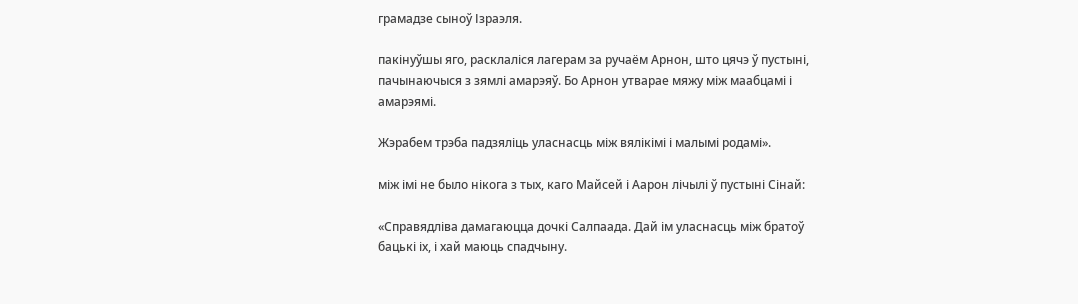грамадзе сыноў Ізраэля.

пакінуўшы яго, расклаліся лагерам за ручаём Арнон, што цячэ ў пустыні, пачынаючыся з зямлі амарэяў. Бо Арнон утварае мяжу між маабцамі і амарэямі.

Жэрабем трэба падзяліць уласнасць між вялікімі і малымі родамі».

між імі не было нікога з тых, каго Майсей і Аарон лічылі ў пустыні Сінай:

«Справядліва дамагаюцца дочкі Салпаада. Дай ім уласнасць між братоў бацькі іх, і хай маюць спадчыну.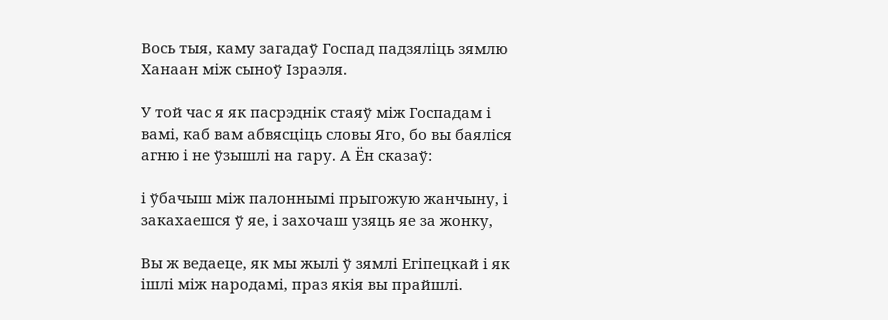Вось тыя, каму загадаў Госпад падзяліць зямлю Ханаан між сыноў Ізраэля.

У той час я як пасрэднік стаяў між Госпадам і вамі, каб вам абвясціць словы Яго, бо вы баяліся агню і не ўзышлі на гару. А Ён сказаў:

і ўбачыш між палоннымі прыгожую жанчыну, і закахаешся ў яе, і захочаш узяць яе за жонку,

Вы ж ведаеце, як мы жылі ў зямлі Егіпецкай і як ішлі між народамі, праз якія вы прайшлі.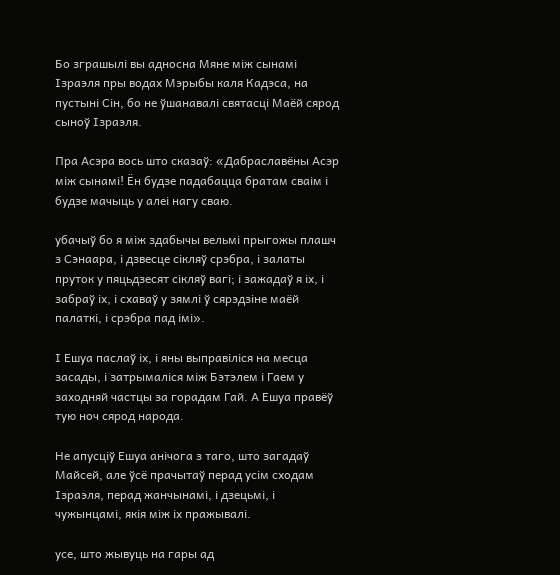Бо зграшылі вы адносна Мяне між сынамі Ізраэля пры водах Мэрыбы каля Кадэса, на пустыні Сін, бо не ўшанавалі святасці Маёй сярод сыноў Ізраэля.

Пра Асэра вось што сказаў: «Дабраславёны Асэр між сынамі! Ён будзе падабацца братам сваім і будзе мачыць у алеі нагу сваю.

убачыў бо я між здабычы вельмі прыгожы плашч з Сэнаара, і дзвесце сікляў срэбра, і залаты пруток у пяцьдзесят сікляў вагі; і зажадаў я іх, і забраў іх, і схаваў у зямлі ў сярэдзіне маёй палаткі, і срэбра пад імі».

І Ешуа паслаў іх, і яны выправіліся на месца засады, і затрымаліся між Бэтэлем і Гаем у заходняй частцы за горадам Гай. А Ешуа правёў тую ноч сярод народа.

Не апусціў Ешуа анічога з таго, што загадаў Майсей, але ўсё прачытаў перад усім сходам Ізраэля, перад жанчынамі, і дзецьмі, і чужынцамі, якія між іх пражывалі.

усе, што жывуць на гары ад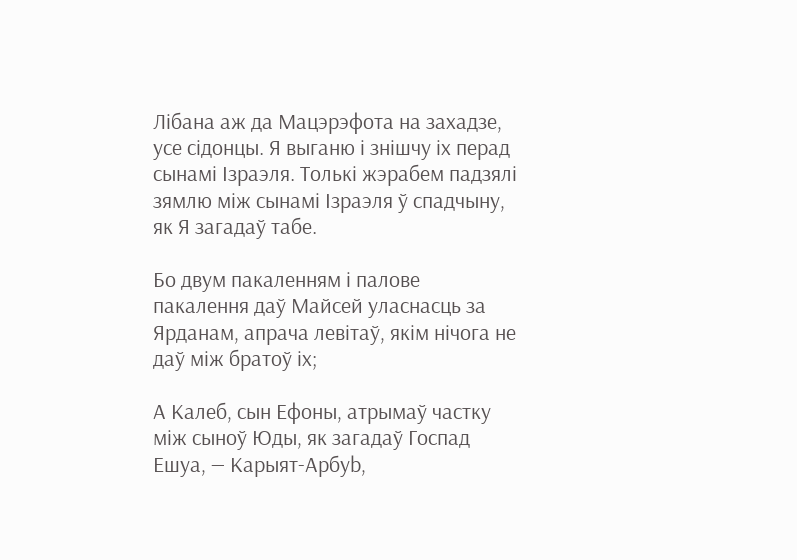Лібана аж да Мацэрэфота на захадзе, усе сідонцы. Я выганю і знішчу іх перад сынамі Ізраэля. Толькі жэрабем падзялі зямлю між сынамі Ізраэля ў спадчыну, як Я загадаў табе.

Бо двум пакаленням і палове пакалення даў Майсей уласнасць за Ярданам, апрача левітаў, якім нічога не даў між братоў іх;

А Калеб, сын Ефоны, атрымаў частку між сыноў Юды, як загадаў Госпад Ешуа, — Карыят-Арбуb,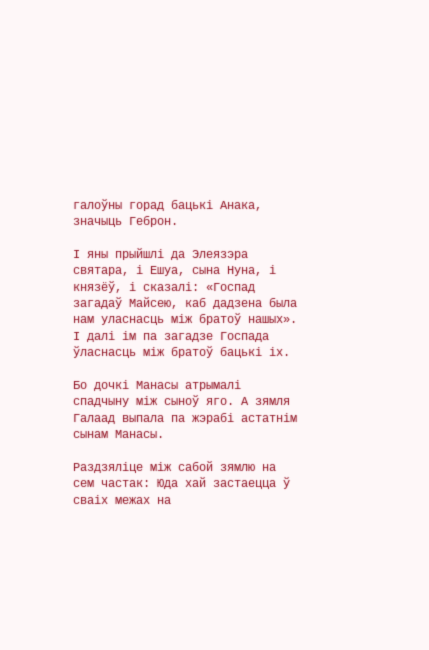галоўны горад бацькі Анака, значыць Геброн.

І яны прыйшлі да Элеязэра святара, і Ешуа, сына Нуна, і князёў, і сказалі: «Госпад загадаў Майсею, каб дадзена была нам уласнасць між братоў нашых». І далі ім па загадзе Госпада ўласнасць між братоў бацькі іх.

Бо дочкі Манасы атрымалі спадчыну між сыноў яго. А зямля Галаад выпала па жэрабі астатнім сынам Манасы.

Раздзяліце між сабой зямлю на сем частак: Юда хай застаецца ў сваіх межах на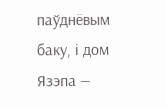паўднёвым баку, і дом Язэпа —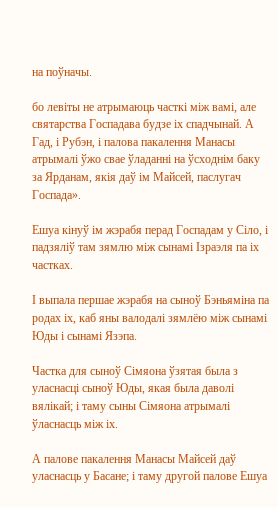на поўначы.

бо левіты не атрымаюць часткі між вамі, але святарства Госпадава будзе іх спадчынай. А Гад, і Рубэн, і палова пакалення Манасы атрымалі ўжо свае ўладанні на ўсходнім баку за Ярданам, якія даў ім Майсей, паслугач Госпада».

Ешуа кінуў ім жэрабя перад Госпадам у Сіло, і падзяліў там зямлю між сынамі Ізраэля па іх частках.

І выпала першае жэрабя на сыноў Бэньяміна па родах іх, каб яны валодалі зямлёю між сынамі Юды і сынамі Язэпа.

Частка для сыноў Сімяона ўзятая была з уласнасці сыноў Юды, якая была даволі вялікай; і таму сыны Сімяона атрымалі ўласнасць між іх.

А палове пакалення Манасы Майсей даў уласнасць у Басане; і таму другой палове Ешуа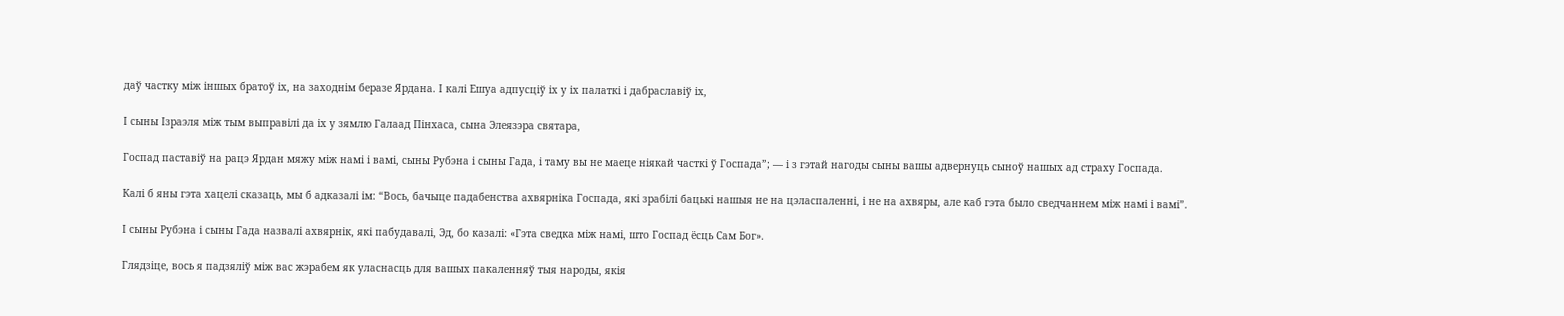даў частку між іншых братоў іх, на заходнім беразе Ярдана. І калі Ешуа адпусціў іх у іх палаткі і дабраславіў іх,

І сыны Ізраэля між тым выправілі да іх у зямлю Галаад Пінхаса, сына Элеязэра святара,

Госпад паставіў на рацэ Ярдан мяжу між намі і вамі, сыны Рубэна і сыны Гада, і таму вы не маеце ніякай часткі ў Госпада”; — і з гэтай нагоды сыны вашы адвернуць сыноў нашых ад страху Госпада.

Калі б яны гэта хацелі сказаць, мы б адказалі ім: “Вось, бачыце падабенства ахвярніка Госпада, які зрабілі бацькі нашыя не на цэласпаленні, і не на ахвяры, але каб гэта было сведчаннем між намі і вамі”.

І сыны Рубэна і сыны Гада назвалі ахвярнік, які пабудавалі, Эд, бо казалі: «Гэта сведка між намі, што Госпад ёсць Сам Бог».

Глядзіце, вось я падзяліў між вас жэрабем як уласнасць для вашых пакаленняў тыя народы, якія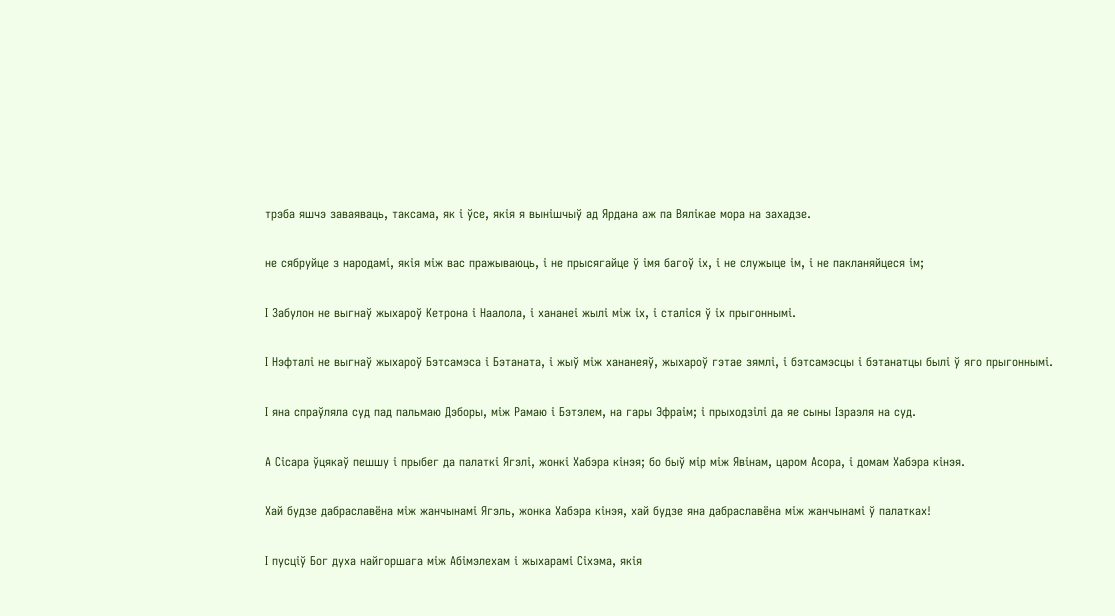трэба яшчэ заваяваць, таксама, як і ўсе, якія я вынішчыў ад Ярдана аж па Вялікае мора на захадзе.

не сябруйце з народамі, якія між вас пражываюць, і не прысягайце ў імя багоў іх, і не служыце ім, і не пакланяйцеся ім;

І Забулон не выгнаў жыхароў Кетрона і Наалола, і хананеі жылі між іх, і сталіся ў іх прыгоннымі.

І Нэфталі не выгнаў жыхароў Бэтсамэса і Бэтаната, і жыў між хананеяў, жыхароў гэтае зямлі, і бэтсамэсцы і бэтанатцы былі ў яго прыгоннымі.

І яна спраўляла суд пад пальмаю Дэборы, між Рамаю і Бэтэлем, на гары Эфраім; і прыходзілі да яе сыны Ізраэля на суд.

А Сісара ўцякаў пешшу і прыбег да палаткі Ягэлі, жонкі Хабэра кінэя; бо быў мір між Явінам, царом Асора, і домам Хабэра кінэя.

Хай будзе дабраславёна між жанчынамі Ягэль, жонка Хабэра кінэя, хай будзе яна дабраславёна між жанчынамі ў палатках!

І пусціў Бог духа найгоршага між Абімэлехам і жыхарамі Сіхэма, якія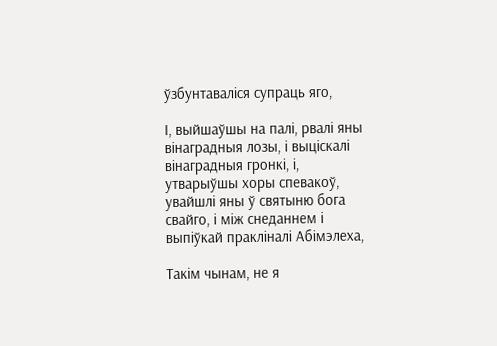ўзбунтаваліся супраць яго,

І, выйшаўшы на палі, рвалі яны вінаградныя лозы, і выціскалі вінаградныя гронкі, і, утварыўшы хоры спевакоў, увайшлі яны ў святыню бога свайго, і між снеданнем і выпіўкай пракліналі Абімэлеха,

Такім чынам, не я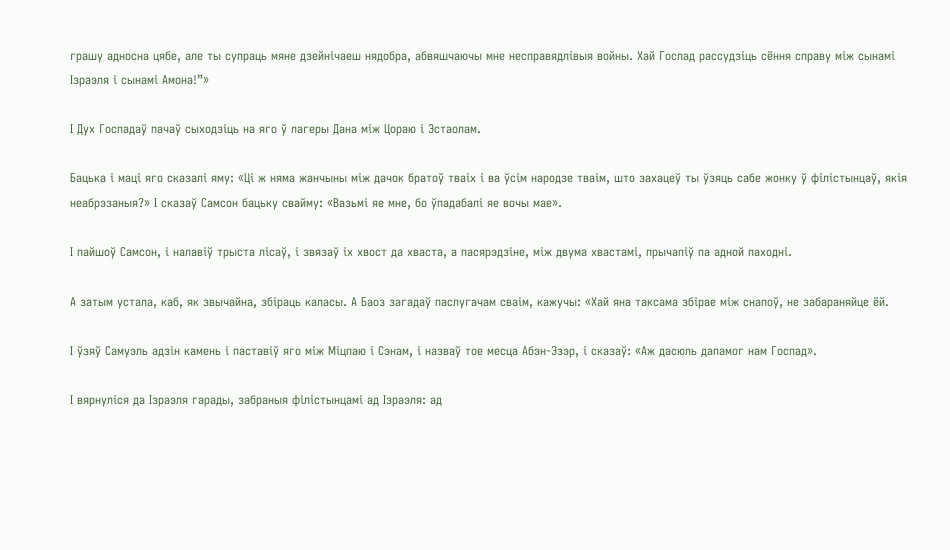грашу адносна цябе, але ты супраць мяне дзейнічаеш нядобра, абвяшчаючы мне несправядлівыя войны. Хай Госпад рассудзіць сёння справу між сынамі Ізраэля і сынамі Амона!”»

І Дух Госпадаў пачаў сыходзіць на яго ў лагеры Дана між Цораю і Эстаолам.

Бацька і маці яго сказалі яму: «Ці ж няма жанчыны між дачок братоў тваіх і ва ўсім народзе тваім, што захацеў ты ўзяць сабе жонку ў філістынцаў, якія неабрэзаныя?» І сказаў Самсон бацьку свайму: «Вазьмі яе мне, бо ўпадабалі яе вочы мае».

І пайшоў Самсон, і налавіў трыста лісаў, і звязаў іх хвост да хваста, а пасярэдзіне, між двума хвастамі, прычапіў па адной паходні.

А затым устала, каб, як звычайна, збіраць каласы. А Баоз загадаў паслугачам сваім, кажучы: «Хай яна таксама збірае між снапоў, не забараняйце ёй.

І ўзяў Самуэль адзін камень і паставіў яго між Міцпаю і Сэнам, і назваў тое месца Абэн-Эзэр, і сказаў: «Аж дасюль дапамог нам Госпад».

І вярнуліся да Ізраэля гарады, забраныя філістынцамі ад Ізраэля: ад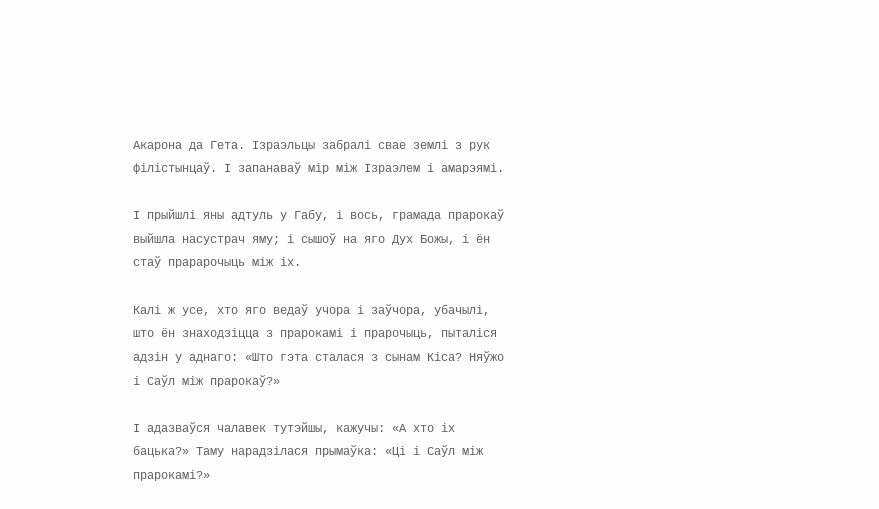Акарона да Гета. Ізраэльцы забралі свае землі з рук філістынцаў. І запанаваў мір між Ізраэлем і амарэямі.

І прыйшлі яны адтуль у Габу, і вось, грамада прарокаў выйшла насустрач яму; і сышоў на яго Дух Божы, і ён стаў прарарочыць між іх.

Калі ж усе, хто яго ведаў учора і заўчора, убачылі, што ён знаходзіцца з прарокамі і прарочыць, пыталіся адзін у аднаго: «Што гэта сталася з сынам Кіса? Няўжо і Саўл між прарокаў?»

І адазваўся чалавек тутэйшы, кажучы: «А хто іх бацька?» Таму нарадзілася прымаўка: «Ці і Саўл між прарокамі?»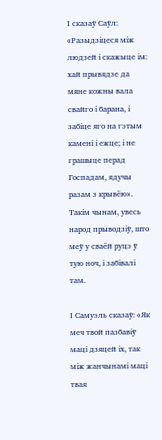І сказаў Саўл: «Разыдзіцеся між людзей і скажыце ім: хай прывядзе да мяне кожны вала свайго і барана, і забіце яго на гэтым камені і ежце; і не грашыце перад Госпадам, ядучы разам з крывёю». Такім чынам, увесь народ прыводзіў, што меў у сваёй руцэ ў тую ноч, і забівалі там.

І Самуэль сказаў: «Як меч твой пазбавіў маці дзяцей іх, так між жанчынамі маці твая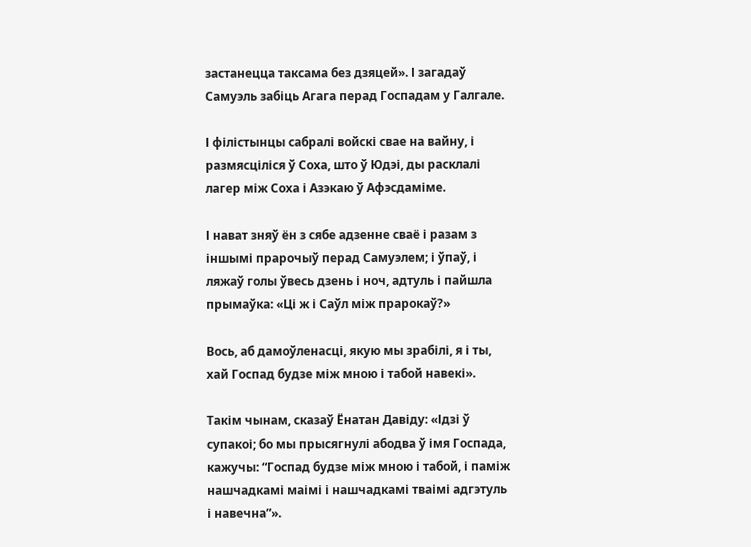застанецца таксама без дзяцей». І загадаў Самуэль забіць Агага перад Госпадам у Галгале.

І філістынцы сабралі войскі свае на вайну, і размясціліся ў Соха, што ў Юдэі, ды расклалі лагер між Соха і Азэкаю ў Афэсдаміме.

І нават зняў ён з сябе адзенне сваё і разам з іншымі прарочыў перад Самуэлем; і ўпаў, і ляжаў голы ўвесь дзень і ноч, адтуль і пайшла прымаўка: «Ці ж і Саўл між прарокаў?»

Вось, аб дамоўленасці, якую мы зрабілі, я і ты, хай Госпад будзе між мною і табой навекі».

Такім чынам, сказаў Ёнатан Давіду: «Ідзі ў супакоі; бо мы прысягнулі абодва ў імя Госпада, кажучы: “Госпад будзе між мною і табой, і паміж нашчадкамі маімі і нашчадкамі тваімі адгэтуль і навечна”».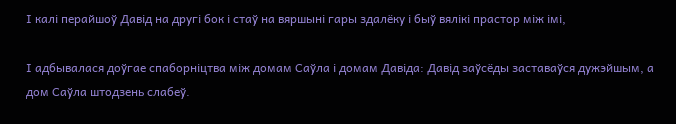І калі перайшоў Давід на другі бок і стаў на вяршыні гары здалёку і быў вялікі прастор між імі,

І адбывалася доўгае спаборніцтва між домам Саўла і домам Давіда: Давід заўсёды заставаўся дужэйшым, а дом Саўла штодзень слабеў.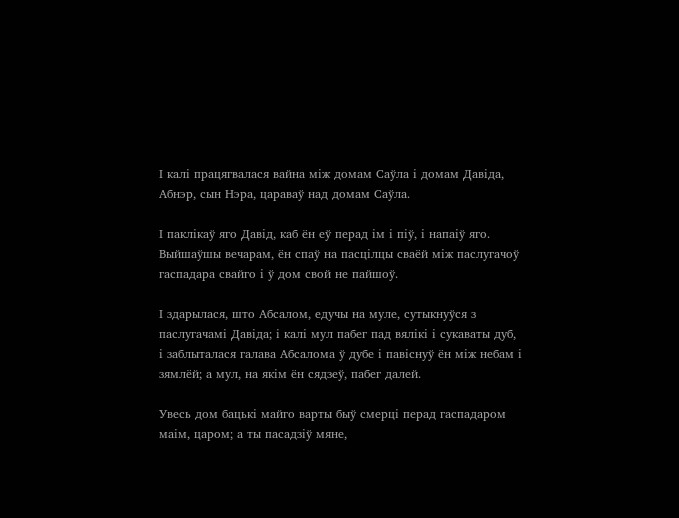І калі працягвалася вайна між домам Саўла і домам Давіда, Абнэр, сын Нэра, цараваў над домам Саўла.

І паклікаў яго Давід, каб ён еў перад ім і піў, і напаіў яго. Выйшаўшы вечарам, ён спаў на пасцілцы сваёй між паслугачоў гаспадара свайго і ў дом свой не пайшоў.

І здарылася, што Абсалом, едучы на муле, сутыкнуўся з паслугачамі Давіда; і калі мул пабег пад вялікі і сукаваты дуб, і заблыталася галава Абсалома ў дубе і павіснуў ён між небам і зямлёй; а мул, на якім ён сядзеў, пабег далей.

Увесь дом бацькі майго варты быў смерці перад гаспадаром маім, царом; а ты пасадзіў мяне,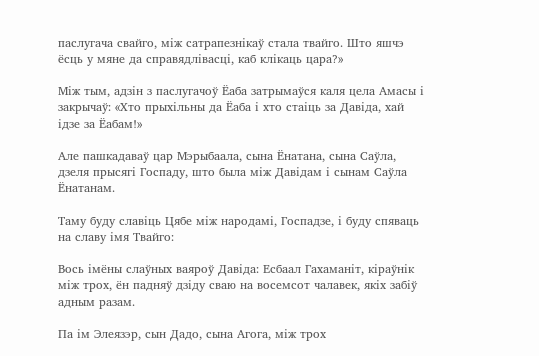паслугача свайго, між сатрапезнікаў стала твайго. Што яшчэ ёсць у мяне да справядлівасці, каб клікаць цара?»

Між тым, адзін з паслугачоў Ёаба затрымаўся каля цела Амасы і закрычаў: «Хто прыхільны да Ёаба і хто стаіць за Давіда, хай ідзе за Ёабам!»

Але пашкадаваў цар Мэрыбаала, сына Ёнатана, сына Саўла, дзеля прысягі Госпаду, што была між Давідам і сынам Саўла Ёнатанам.

Таму буду славіць Цябе між народамі, Госпадзе, і буду спяваць на славу імя Твайго:

Вось імёны слаўных ваяроў Давіда: Есбаал Гахаманіт, кіраўнік між трох, ён падняў дзіду сваю на восемсот чалавек, якіх забіў адным разам.

Па ім Элеязэр, сын Дадо, сына Агога, між трох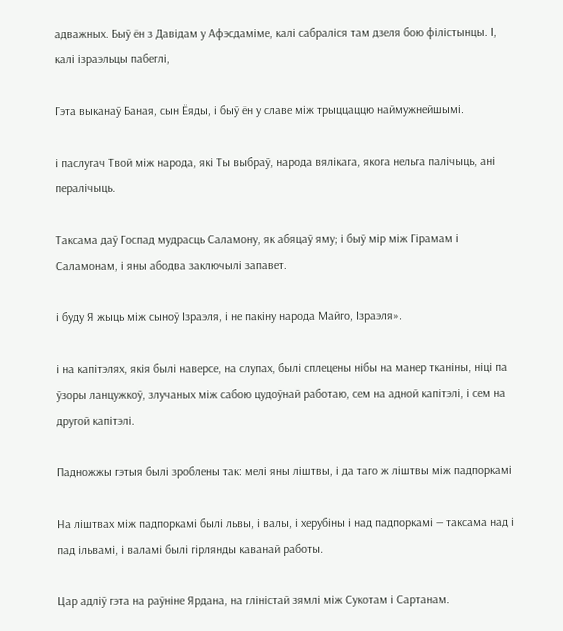адважных. Быў ён з Давідам у Афэсдаміме, калі сабраліся там дзеля бою філістынцы. І, калі ізраэльцы пабеглі,

Гэта выканаў Баная, сын Ёяды, і быў ён у славе між трыццаццю наймужнейшымі.

і паслугач Твой між народа, які Ты выбраў, народа вялікага, якога нельга палічыць, ані пералічыць.

Таксама даў Госпад мудрасць Саламону, як абяцаў яму; і быў мір між Гірамам і Саламонам, і яны абодва заключылі запавет.

і буду Я жыць між сыноў Ізраэля, і не пакіну народа Майго, Ізраэля».

і на капітэлях, якія былі наверсе, на слупах, былі сплецены нібы на манер тканіны, ніці па ўзоры ланцужкоў, злучаных між сабою цудоўнай работаю, сем на адной капітэлі, і сем на другой капітэлі.

Падножжы гэтыя былі зроблены так: мелі яны ліштвы, і да таго ж ліштвы між падпоркамі

На ліштвах між падпоркамі былі львы, і валы, і херубіны і над падпоркамі — таксама над і пад ільвамі, і валамі былі гірлянды каванай работы.

Цар адліў гэта на раўніне Ярдана, на гліністай зямлі між Сукотам і Сартанам.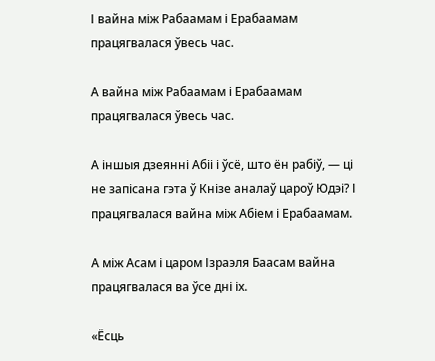І вайна між Рабаамам і Ерабаамам працягвалася ўвесь час.

А вайна між Рабаамам і Ерабаамам працягвалася ўвесь час.

А іншыя дзеянні Абіі і ўсё, што ён рабіў, — ці не запісана гэта ў Кнізе аналаў цароў Юдэі? І працягвалася вайна між Абіем і Ерабаамам.

А між Асам і царом Ізраэля Баасам вайна працягвалася ва ўсе дні іх.

«Ёсць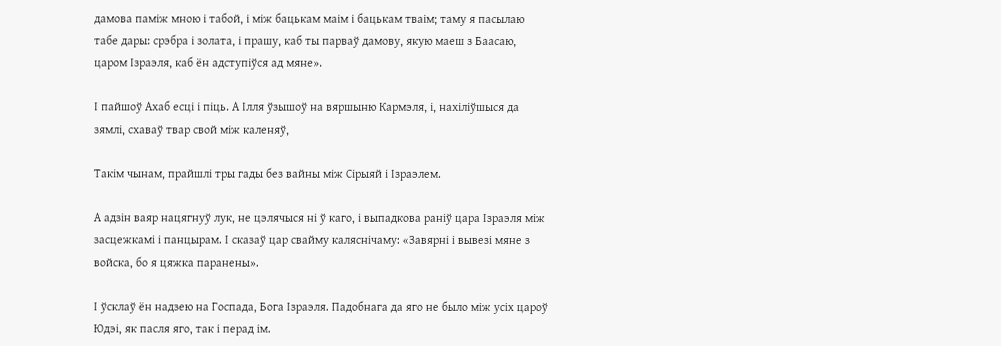дамова паміж мною і табой, і між бацькам маім і бацькам тваім; таму я пасылаю табе дары: срэбра і золата, і прашу, каб ты парваў дамову, якую маеш з Баасаю, царом Ізраэля, каб ён адступіўся ад мяне».

І пайшоў Ахаб есці і піць. А Ілля ўзышоў на вяршыню Кармэля, і, нахіліўшыся да зямлі, схаваў твар свой між каленяў,

Такім чынам, прайшлі тры гады без вайны між Сірыяй і Ізраэлем.

А адзін ваяр нацягнуў лук, не цэлячыся ні ў каго, і выпадкова раніў цара Ізраэля між засцежкамі і панцырам. І сказаў цар свайму каляснічаму: «Завярні і вывезі мяне з войска, бо я цяжка паранены».

І ўсклаў ён надзею на Госпада, Бога Ізраэля. Падобнага да яго не было між усіх цароў Юдэі, як пасля яго, так і перад ім.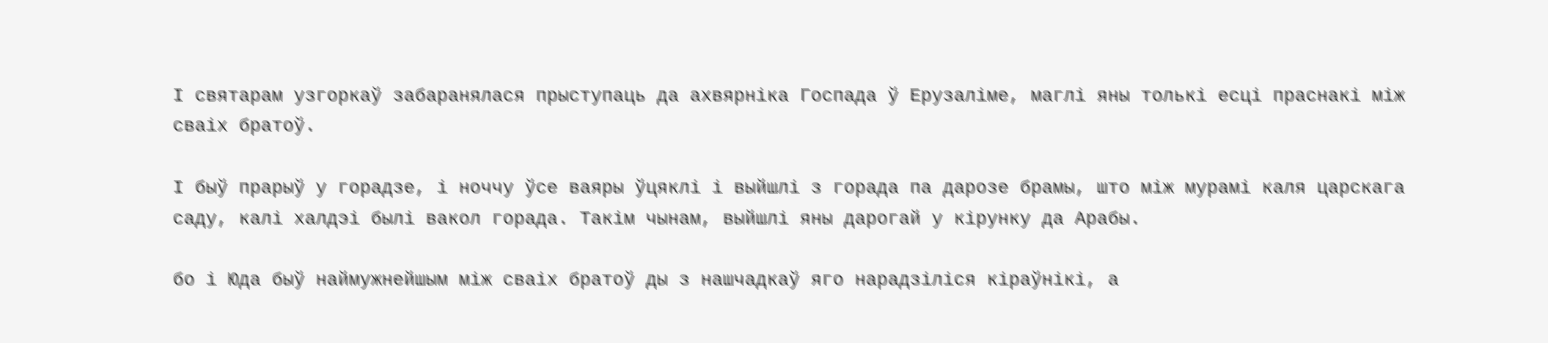І святарам узгоркаў забаранялася прыступаць да ахвярніка Госпада ў Ерузаліме, маглі яны толькі есці праснакі між сваіх братоў.

І быў прарыў у горадзе, і ноччу ўсе ваяры ўцяклі і выйшлі з горада па дарозе брамы, што між мурамі каля царскага саду, калі халдэі былі вакол горада. Такім чынам, выйшлі яны дарогай у кірунку да Арабы.

бо і Юда быў наймужнейшым між сваіх братоў ды з нашчадкаў яго нарадзіліся кіраўнікі, а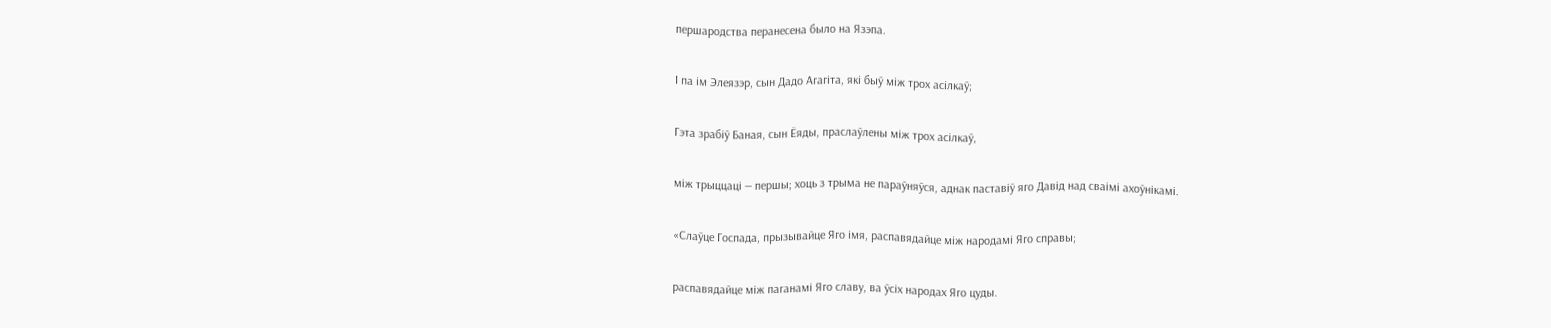першародства перанесена было на Язэпа.

І па ім Элеязэр, сын Дадо Агагіта, які быў між трох асілкаў;

Гэта зрабіў Баная, сын Ёяды, праслаўлены між трох асілкаў,

між трыццаці — першы; хоць з трыма не параўняўся, аднак паставіў яго Давід над сваімі ахоўнікамі.

«Слаўце Госпада, прызывайце Яго імя, распавядайце між народамі Яго справы;

распавядайце між паганамі Яго славу, ва ўсіх народах Яго цуды.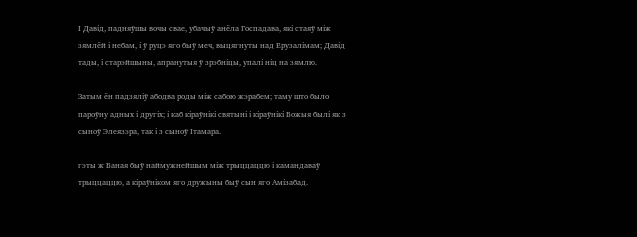І Давід, падняўшы вочы свае, убачыў анёла Госпадава, які стаяў між зямлёй і небам, і ў руцэ яго быў меч, выцягнуты над Ерузалімам; Давід тады, і старэйшыны, апранутыя ў зрэбніцы, упалі ніц на зямлю.

Затым ён падзяліў абодва роды між сабою жэрабем; таму што было пароўну адных і другіх; і каб кіраўнікі святыні і кіраўнікі Божыя былі як з сыноў Элеязэра, так і з сыноў Ітамара.

гэты ж Баная быў наймужнейшым між трыццаццю і камандаваў трыццаццю, а кіраўніком яго дружыны быў сын яго Амізабад.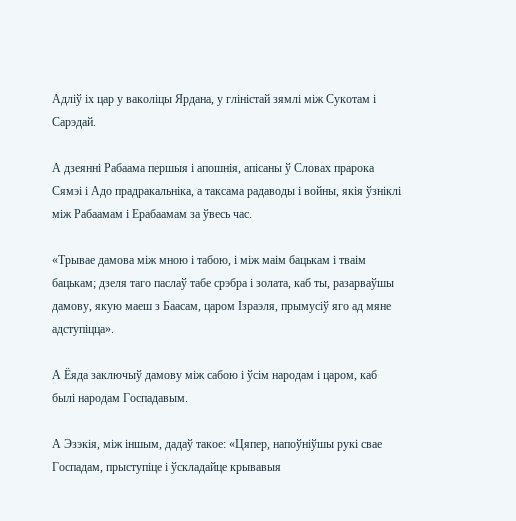Адліў іх цар у ваколіцы Ярдана, у гліністай зямлі між Сукотам і Сарэдай.

А дзеянні Рабаама першыя і апошнія, апісаны ў Словах прарока Сямэі і Адо прадракальніка, а таксама радаводы і войны, якія ўзніклі між Рабаамам і Ерабаамам за ўвесь час.

«Трывае дамова між мною і табою, і між маім бацькам і тваім бацькам; дзеля таго паслаў табе срэбра і золата, каб ты, разарваўшы дамову, якую маеш з Баасам, царом Ізраэля, прымусіў яго ад мяне адступіцца».

А Ёяда заключыў дамову між сабою і ўсім народам і царом, каб былі народам Госпадавым.

А Эзэкія, між іншым, дадаў такое: «Цяпер, напоўніўшы рукі свае Госпадам, прыступіце і ўскладайце крывавыя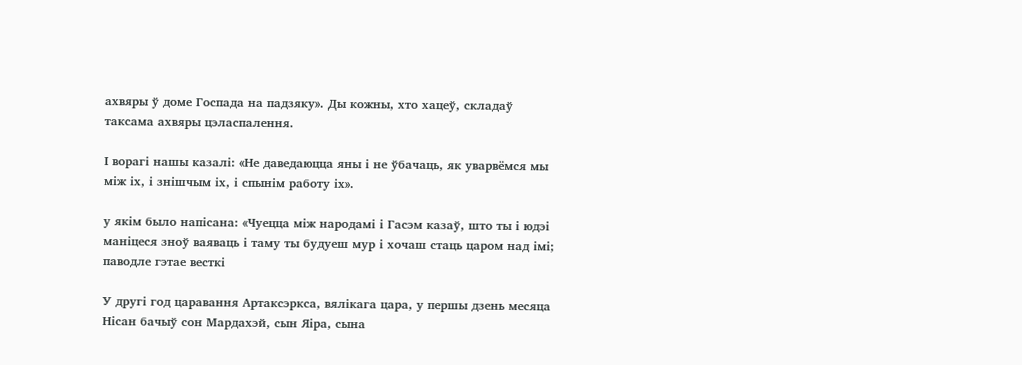ахвяры ў доме Госпада на падзяку». Ды кожны, хто хацеў, складаў таксама ахвяры цэласпалення.

І ворагі нашы казалі: «Не даведаюцца яны і не ўбачаць, як уварвёмся мы між іх, і знішчым іх, і спынім работу іх».

у якім было напісана: «Чуецца між народамі і Гасэм казаў, што ты і юдэі маніцеся зноў ваяваць і таму ты будуеш мур і хочаш стаць царом над імі; паводле гэтае весткі

У другі год царавання Артаксэркса, вялікага цара, у першы дзень месяца Нісан бачыў сон Мардахэй, сын Яіра, сына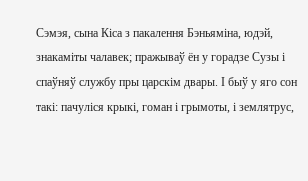Сэмэя, сына Кіса з пакалення Бэньяміна, юдэй, знакаміты чалавек; пражываў ён у горадзе Сузы і спаўняў службу пры царскім двары. І быў у яго сон такі: пачуліся крыкі, гоман і грымоты, і землятрус,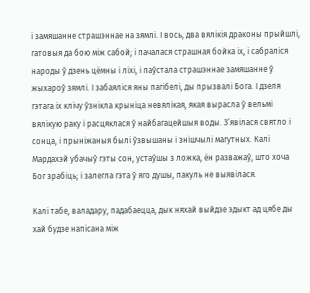і замяшанне страшэннае на зямлі. І вось, два вялікія драконы прыйшлі, гатовыя да бою між сабой; і пачалася страшная бойка іх, і сабраліся народы ў дзень цёмны і ліхі, і паўстала страшэннае замяшанне ў жыхароў зямлі. І забаяліся яны пагібелі, ды прызвалі Бога. І дзеля гэтага іх клічу ўзнікла крыніца невялікая, якая вырасла ў вельмі вялікую раку і расцяклася ў найбагацейшыя воды. З’явілася святло і сонца, і прыніжаныя былі ўзвышаны і знішчылі магутных. Калі Мардахэй убачыў гэты сон, устаўшы з ложка, ён разважаў, што хоча Бог зрабіць; і залегла гэта ў яго душы, пакуль не выявілася.

Калі табе, валадару, падабаецца, дык няхай выйдзе эдыкт ад цябе ды хай будзе напісана між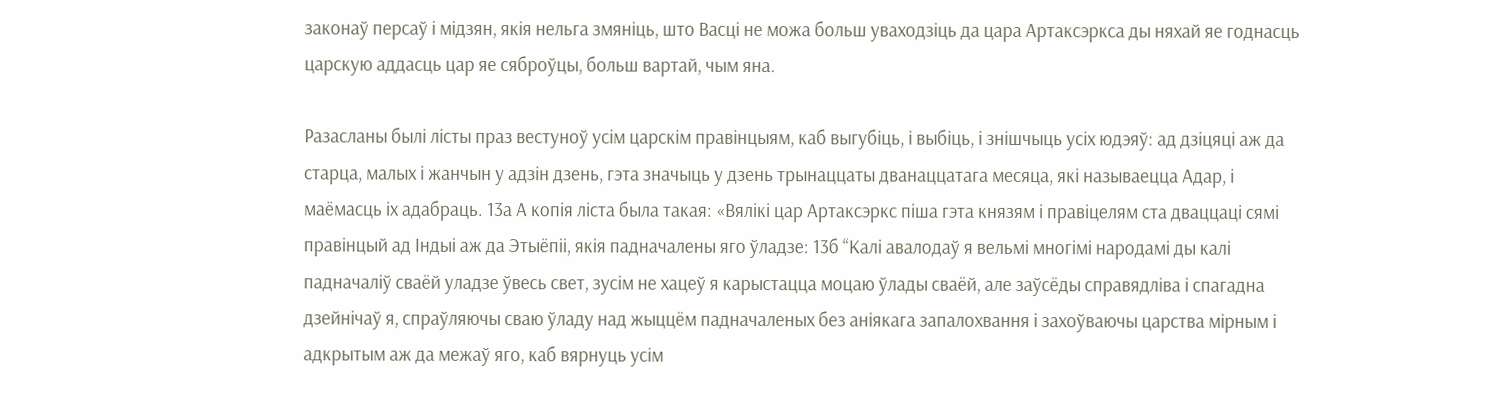законаў персаў і мідзян, якія нельга змяніць, што Васці не можа больш уваходзіць да цара Артаксэркса ды няхай яе годнасць царскую аддасць цар яе сяброўцы, больш вартай, чым яна.

Разасланы былі лісты праз вестуноў усім царскім правінцыям, каб выгубіць, і выбіць, і знішчыць усіх юдэяў: ад дзіцяці аж да старца, малых і жанчын у адзін дзень, гэта значыць у дзень трынаццаты дванаццатага месяца, які называецца Адар, і маёмасць іх адабраць. 13а А копія ліста была такая: «Вялікі цар Артаксэркс піша гэта князям і правіцелям ста дваццаці сямі правінцый ад Індыі аж да Этыёпіі, якія падначалены яго ўладзе: 13б “Калі авалодаў я вельмі многімі народамі ды калі падначаліў сваёй уладзе ўвесь свет, зусім не хацеў я карыстацца моцаю ўлады сваёй, але заўсёды справядліва і спагадна дзейнічаў я, спраўляючы сваю ўладу над жыццём падначаленых без аніякага запалохвання і захоўваючы царства мірным і адкрытым аж да межаў яго, каб вярнуць усім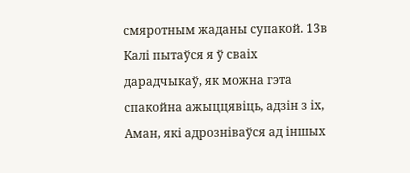смяротным жаданы супакой. 13в Калі пытаўся я ў сваіх дарадчыкаў, як можна гэта спакойна ажыццявіць, адзін з іх, Аман, які адрозніваўся ад іншых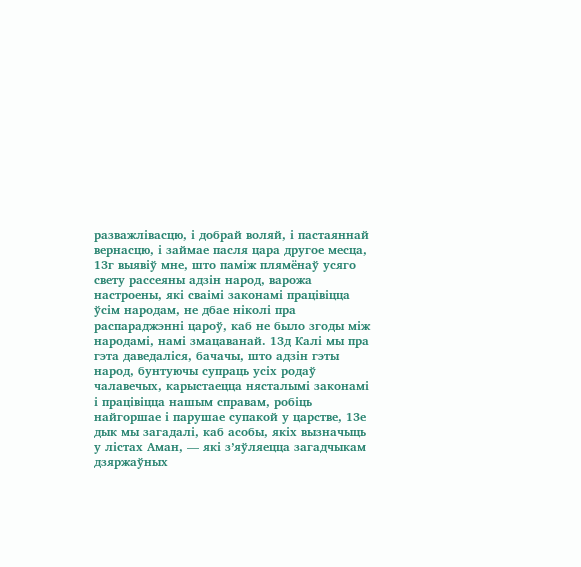разважлівасцю, і добрай воляй, і пастаяннай вернасцю, і займае пасля цара другое месца, 13г выявіў мне, што паміж плямёнаў усяго свету рассеяны адзін народ, варожа настроены, які сваімі законамі працівіцца ўсім народам, не дбае ніколі пра распараджэнні цароў, каб не было згоды між народамі, намі змацаванай. 13д Калі мы пра гэта даведаліся, бачачы, што адзін гэты народ, бунтуючы супраць усіх родаў чалавечых, карыстаецца нясталымі законамі і працівіцца нашым справам, робіць найгоршае і парушае супакой у царстве, 13е дык мы загадалі, каб асобы, якіх вызначыць у лістах Аман, — які з’яўляецца загадчыкам дзяржаўных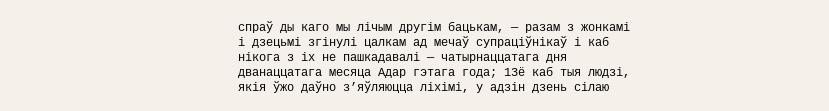спраў ды каго мы лічым другім бацькам, — разам з жонкамі і дзецьмі згінулі цалкам ад мечаў супраціўнікаў і каб нікога з іх не пашкадавалі — чатырнаццатага дня дванаццатага месяца Адар гэтага года; 13ё каб тыя людзі, якія ўжо даўно з’яўляюцца ліхімі, у адзін дзень сілаю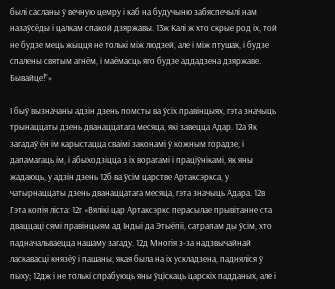былі сасланы ў вечную цемру і каб на будучыню забяспечылі нам назаўсёды і цалкам спакой дзяржавы. 13ж Калі ж хто скрые род іх, той не будзе мець жыцця не толькі між людзей, але і між птушак, і будзе спалены святым агнём, і маёмасць яго будзе аддадзена дзяржаве. Бывайце!”»

І быў вызначаны адзін дзень помсты ва ўсіх правінцыях, гэта значыць трынаццаты дзень дванаццатага месяца, які завецца Адар. 12а Як загадаў ён ім карыстацца сваімі законамі ў кожным горадзе, і дапамагаць ім, і абыходзіцца з іх ворагамі і праціўнікамі, як яны жадаюць, у адзін дзень 12б ва ўсім царстве Артаксэркса, у чатырнаццаты дзень дванаццатага месяца, гэта значыць Адара. 12в Гэта копія ліста: 12г «Вялікі цар Артаксэркс перасылае прывітанне ста дваццаці сямі правінцыям ад Індыі да Этыёпіі, сатрапам ды ўсім, хто падначальваецца нашаму загаду. 12д Многія з-за надзвычайнай ласкавасці князёў і пашаны, якая была на іх ускладзена, падняліся ў пыху; 12дж і не толькі спрабуюць яны ўціскаць царскіх падданых, але і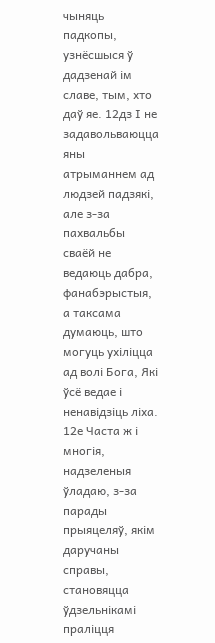чыняць падкопы, узнёсшыся ў дадзенай ім славе, тым, хто даў яе. 12дз І не задавольваюцца яны атрыманнем ад людзей падзякі, але з-за пахвальбы сваёй не ведаюць дабра, фанабэрыстыя, а таксама думаюць, што могуць ухіліцца ад волі Бога, Які ўсё ведае і ненавідзіць ліха. 12е Часта ж і многія, надзеленыя ўладаю, з-за парады прыяцеляў, якім даручаны справы, становяцца ўдзельнікамі праліцця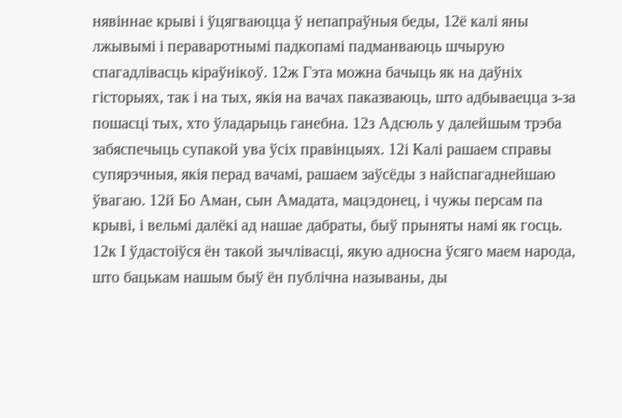нявіннае крыві і ўцягваюцца ў непапраўныя беды, 12ё калі яны лжывымі і пераваротнымі падкопамі падманваюць шчырую спагадлівасць кіраўнікоў. 12ж Гэта можна бачыць як на даўніх гісторыях, так і на тых, якія на вачах паказваюць, што адбываецца з-за пошасці тых, хто ўладарыць ганебна. 12з Адсюль у далейшым трэба забяспечыць супакой ува ўсіх правінцыях. 12і Калі рашаем справы супярэчныя, якія перад вачамі, рашаем заўсёды з найспагаднейшаю ўвагаю. 12й Бо Аман, сын Амадата, мацэдонец, і чужы персам па крыві, і вельмі далёкі ад нашае дабраты, быў прыняты намі як госць. 12к І ўдастоіўся ён такой зычлівасці, якую адносна ўсяго маем народа, што бацькам нашым быў ён публічна называны, ды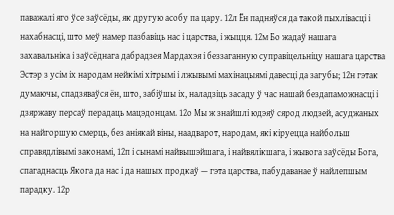паважалі яго ўсе заўсёды, як другую асобу па цару. 12л Ён падняўся да такой пыхлівасці і нахабнасці, што меў намер пазбавіць нас і царства, і жыцця. 12м Бо жадаў нашага захавальніка і заўсёднага дабрадзея Мардахэя і беззаганную суправіцельніцу нашага царства Эстэр з усім іх народам нейкімі хітрымі і лжывымі махінацыямі давесці да загубы; 12н гэтак думаючы, спадзяваўся ён, што, забіўшы іх, наладзіць засаду ў час нашай бездапаможнасці і дзяржаву персаў перадаць мацэдонцам. 12о Мы ж знайшлі юдэяў сярод людзей, асуджаных на найгоршую смерць, без аніякай віны, наадварот, народам, які кіруецца найбольш справядлівымі законамі, 12п і сынамі найвышэйшага, і найвялікшага, і жывога заўсёды Бога, спагаднасць Якога да нас і да нашых продкаў — гэта царства, пабудаванае ў найлепшым парадку. 12р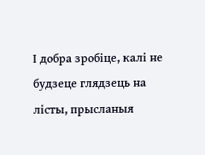І добра зробіце, калі не будзеце глядзець на лісты, прысланыя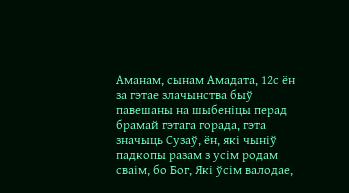Аманам, сынам Амадата, 12с ён за гэтае злачынства быў павешаны на шыбеніцы перад брамай гэтага горада, гэта значыць Сузаў, ён, які чыніў падкопы разам з усім родам сваім, бо Бог, Які ўсім валодае,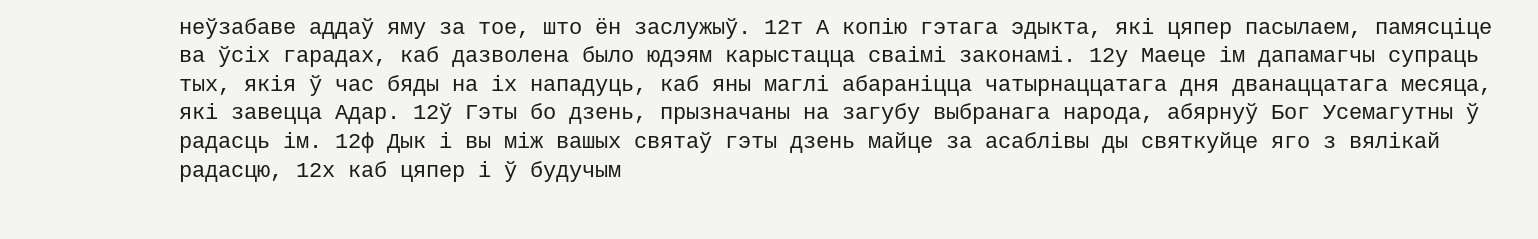неўзабаве аддаў яму за тое, што ён заслужыў. 12т А копію гэтага эдыкта, які цяпер пасылаем, памясціце ва ўсіх гарадах, каб дазволена было юдэям карыстацца сваімі законамі. 12у Маеце ім дапамагчы супраць тых, якія ў час бяды на іх нападуць, каб яны маглі абараніцца чатырнаццатага дня дванаццатага месяца, які завецца Адар. 12ў Гэты бо дзень, прызначаны на загубу выбранага народа, абярнуў Бог Усемагутны ў радасць ім. 12ф Дык і вы між вашых святаў гэты дзень майце за асаблівы ды святкуйце яго з вялікай радасцю, 12х каб цяпер і ў будучым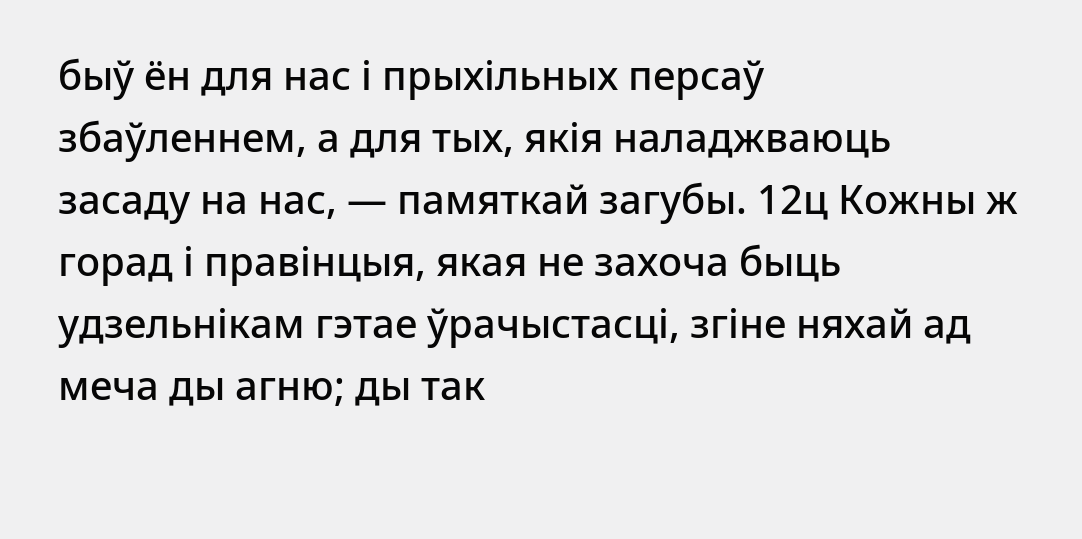быў ён для нас і прыхільных персаў збаўленнем, а для тых, якія наладжваюць засаду на нас, — памяткай загубы. 12ц Кожны ж горад і правінцыя, якая не захоча быць удзельнікам гэтае ўрачыстасці, згіне няхай ад меча ды агню; ды так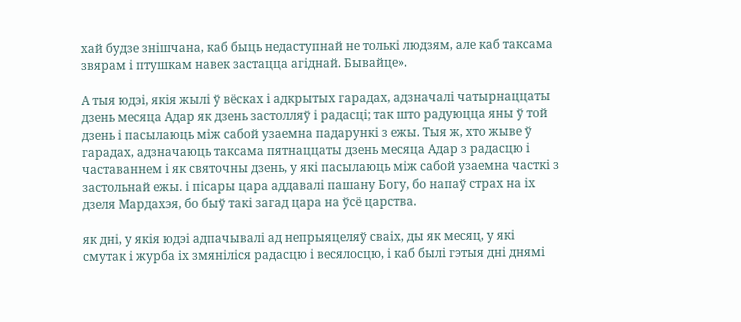хай будзе знішчана, каб быць недаступнай не толькі людзям, але каб таксама звярам і птушкам навек застацца агіднай. Бывайце».

А тыя юдэі, якія жылі ў вёсках і адкрытых гарадах, адзначалі чатырнаццаты дзень месяца Адар як дзень застолляў і радасці; так што радуюцца яны ў той дзень і пасылаюць між сабой узаемна падарункі з ежы. Тыя ж, хто жыве ў гарадах, адзначаюць таксама пятнаццаты дзень месяца Адар з радасцю і частаваннем і як святочны дзень, у які пасылаюць між сабой узаемна часткі з застольнай ежы. і пісары цара аддавалі пашану Богу, бо напаў страх на іх дзеля Мардахэя, бо быў такі загад цара на ўсё царства.

як дні, у якія юдэі адпачывалі ад непрыяцеляў сваіх, ды як месяц, у які смутак і журба іх змяніліся радасцю і весялосцю, і каб былі гэтыя дні днямі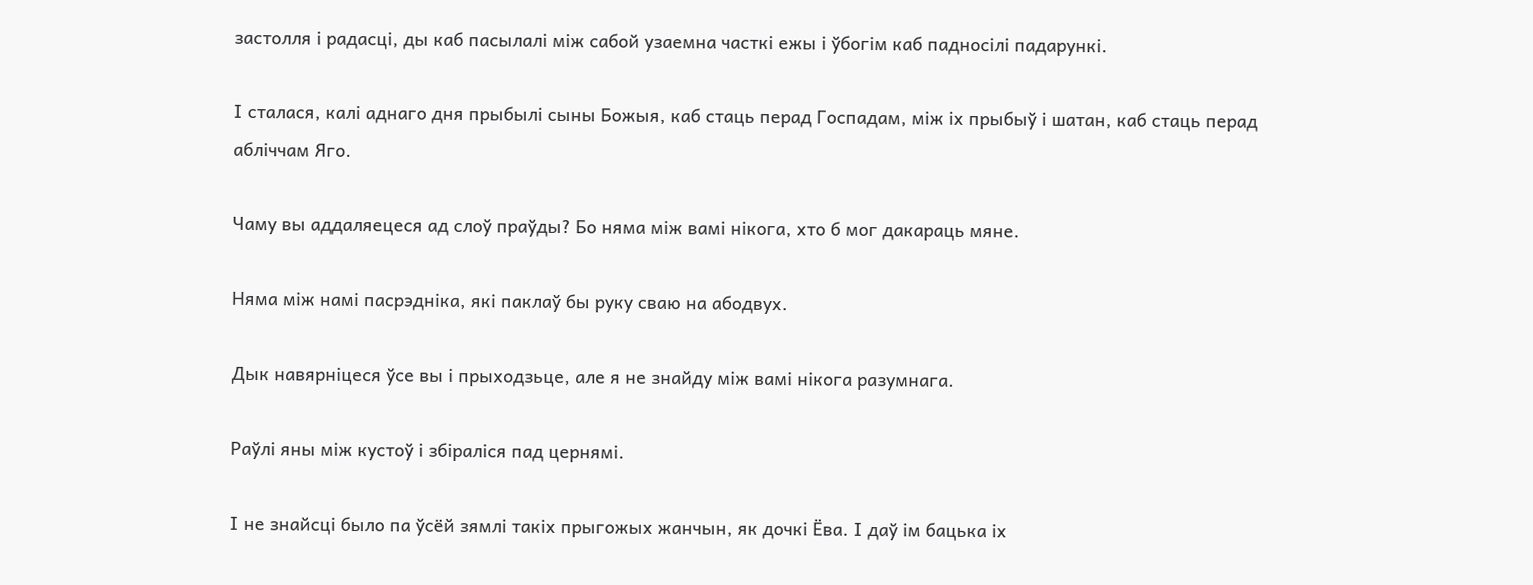застолля і радасці, ды каб пасылалі між сабой узаемна часткі ежы і ўбогім каб падносілі падарункі.

І сталася, калі аднаго дня прыбылі сыны Божыя, каб стаць перад Госпадам, між іх прыбыў і шатан, каб стаць перад абліччам Яго.

Чаму вы аддаляецеся ад слоў праўды? Бо няма між вамі нікога, хто б мог дакараць мяне.

Няма між намі пасрэдніка, які паклаў бы руку сваю на абодвух.

Дык навярніцеся ўсе вы і прыходзьце, але я не знайду між вамі нікога разумнага.

Раўлі яны між кустоў і збіраліся пад цернямі.

І не знайсці было па ўсёй зямлі такіх прыгожых жанчын, як дочкі Ёва. І даў ім бацька іх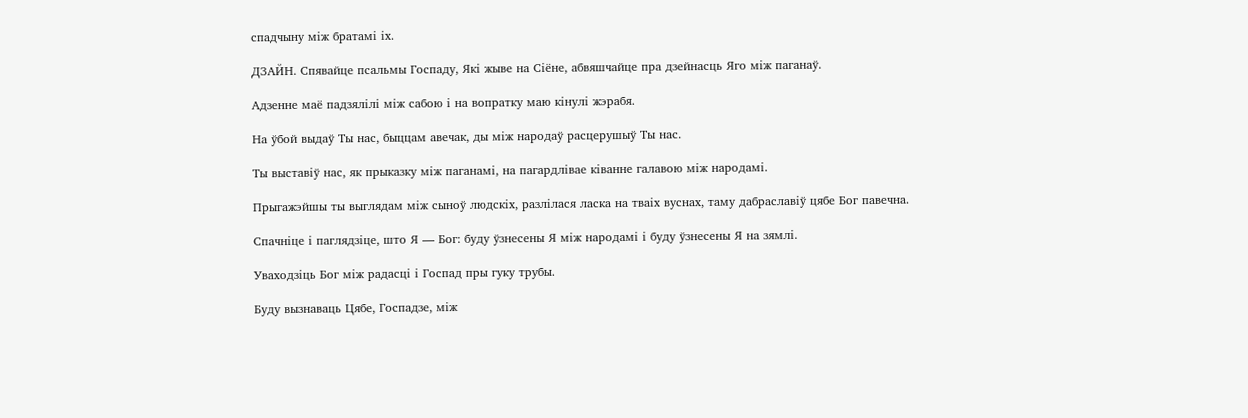спадчыну між братамі іх.

ДЗАЙН. Спявайце псальмы Госпаду, Які жыве на Сіёне, абвяшчайце пра дзейнасць Яго між паганаў.

Адзенне маё падзялілі між сабою і на вопратку маю кінулі жэрабя.

На ўбой выдаў Ты нас, быццам авечак, ды між народаў расцерушыў Ты нас.

Ты выставіў нас, як прыказку між паганамі, на пагардлівае ківанне галавою між народамі.

Прыгажэйшы ты выглядам між сыноў людскіх, разлілася ласка на тваіх вуснах, таму дабраславіў цябе Бог павечна.

Спачніце і паглядзіце, што Я — Бог: буду ўзнесены Я між народамі і буду ўзнесены Я на зямлі.

Уваходзіць Бог між радасці і Госпад пры гуку трубы.

Буду вызнаваць Цябе, Госпадзе, між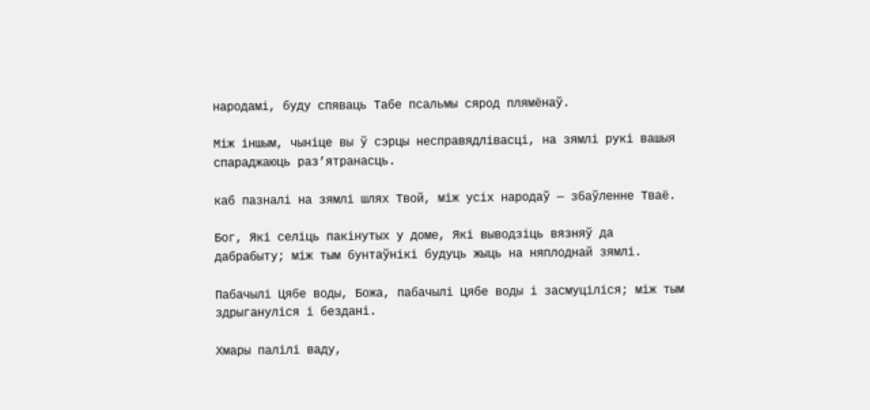народамі, буду спяваць Табе псальмы сярод плямёнаў.

Між іншым, чыніце вы ў сэрцы несправядлівасці, на зямлі рукі вашыя спараджаюць раз’ятранасць.

каб пазналі на зямлі шлях Твой, між усіх народаў — збаўленне Тваё.

Бог, Які селіць пакінутых у доме, Які выводзіць вязняў да дабрабыту; між тым бунтаўнікі будуць жыць на няплоднай зямлі.

Пабачылі Цябе воды, Божа, пабачылі Цябе воды і засмуціліся; між тым здрыгануліся і бездані.

Хмары палілі ваду,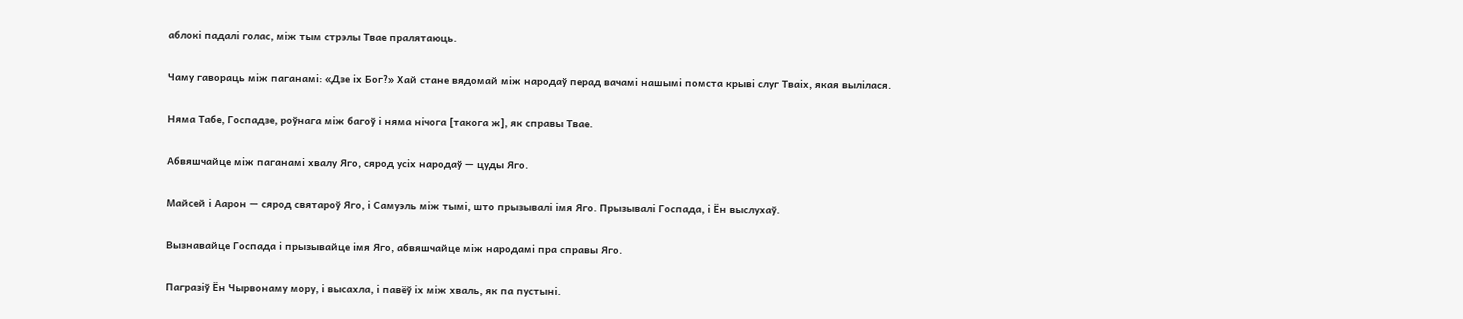аблокі падалі голас, між тым стрэлы Твае пралятаюць.

Чаму гавораць між паганамі: «Дзе іх Бог?» Хай стане вядомай між народаў перад вачамі нашымі помста крыві слуг Тваіх, якая вылілася.

Няма Табе, Госпадзе, роўнага між багоў і няма нічога [такога ж], як справы Твае.

Абвяшчайце між паганамі хвалу Яго, сярод усіх народаў — цуды Яго.

Майсей і Аарон — сярод святароў Яго, і Самуэль між тымі, што прызывалі імя Яго. Прызывалі Госпада, і Ён выслухаў.

Вызнавайце Госпада і прызывайце імя Яго, абвяшчайце між народамі пра справы Яго.

Пагразіў Ён Чырвонаму мору, і высахла, і павёў іх між хваль, як па пустыні.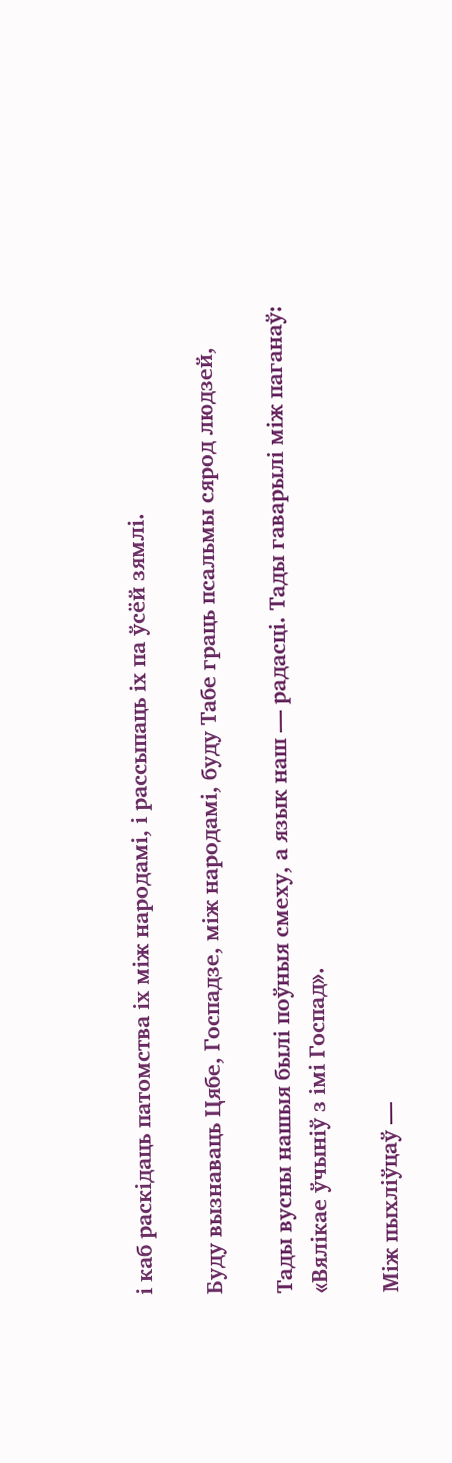і каб раскідаць патомства іх між народамі, і рассыпаць іх па ўсёй зямлі.

Буду вызнаваць Цябе, Госпадзе, між народамі, буду Табе граць псальмы сярод людзей,

Тады вусны нашыя былі поўныя смеху, а язык наш — радасці. Тады гаварылі між паганаў: «Вялікае ўчыніў з імі Госпад».

Між пыхліўцаў —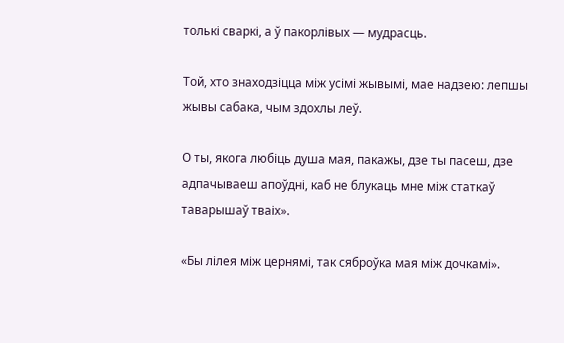толькі сваркі, а ў пакорлівых — мудрасць.

Той, хто знаходзіцца між усімі жывымі, мае надзею: лепшы жывы сабака, чым здохлы леў.

О ты, якога любіць душа мая, пакажы, дзе ты пасеш, дзе адпачываеш апоўдні, каб не блукаць мне між статкаў таварышаў тваіх».

«Бы лілея між цернямі, так сяброўка мая між дочкамі».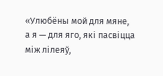«Улюбёны мой для мяне, а я — для яго, які пасвіцца між лілеяў,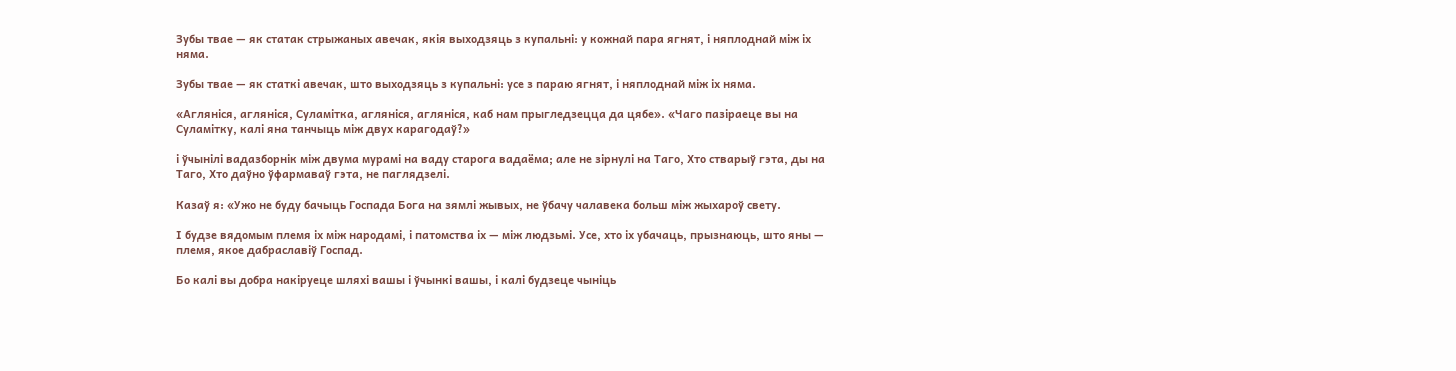Зубы твае — як статак стрыжаных авечак, якія выходзяць з купальні: у кожнай пара ягнят, і няплоднай між іх няма.

Зубы твае — як статкі авечак, што выходзяць з купальні: усе з параю ягнят, і няплоднай між іх няма.

«Агляніся, агляніся, Суламітка, агляніся, агляніся, каб нам прыгледзецца да цябе». «Чаго пазіраеце вы на Суламітку, калі яна танчыць між двух карагодаў?»

і ўчынілі вадазборнік між двума мурамі на ваду старога вадаёма; але не зірнулі на Таго, Хто стварыў гэта, ды на Таго, Хто даўно ўфармаваў гэта, не паглядзелі.

Казаў я: «Ужо не буду бачыць Госпада Бога на зямлі жывых, не ўбачу чалавека больш між жыхароў свету.

І будзе вядомым племя іх між народамі, і патомства іх — між людзьмі. Усе, хто іх убачаць, прызнаюць, што яны — племя, якое дабраславіў Госпад.

Бо калі вы добра накіруеце шляхі вашы і ўчынкі вашы, і калі будзеце чыніць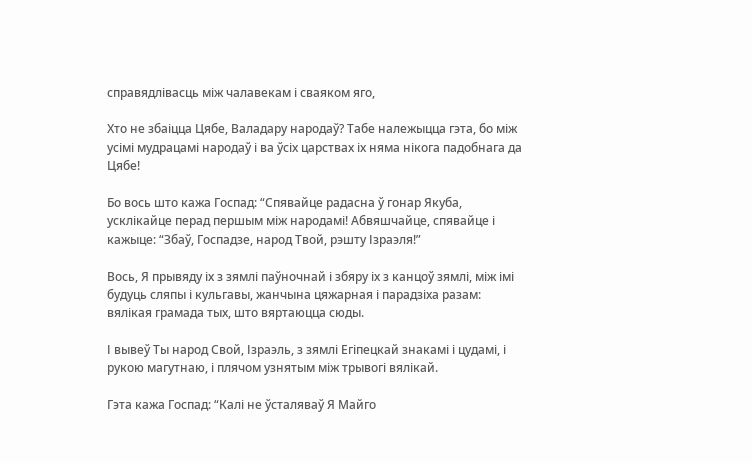справядлівасць між чалавекам і сваяком яго,

Хто не збаіцца Цябе, Валадару народаў? Табе належыцца гэта, бо між усімі мудрацамі народаў і ва ўсіх царствах іх няма нікога падобнага да Цябе!

Бо вось што кажа Госпад: “Спявайце радасна ў гонар Якуба, усклікайце перад першым між народамі! Абвяшчайце, спявайце і кажыце: “Збаў, Госпадзе, народ Твой, рэшту Ізраэля!”

Вось, Я прывяду іх з зямлі паўночнай і збяру іх з канцоў зямлі, між імі будуць сляпы і кульгавы, жанчына цяжарная і парадзіха разам: вялікая грамада тых, што вяртаюцца сюды.

І вывеў Ты народ Свой, Ізраэль, з зямлі Егіпецкай знакамі і цудамі, і рукою магутнаю, і плячом узнятым між трывогі вялікай.

Гэта кажа Госпад: “Калі не ўсталяваў Я Майго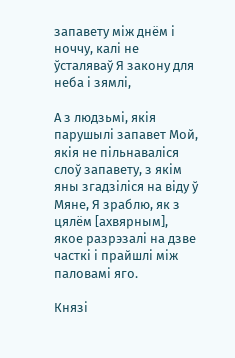запавету між днём і ноччу, калі не ўсталяваў Я закону для неба і зямлі,

А з людзьмі, якія парушылі запавет Мой, якія не пільнаваліся слоў запавету, з якім яны згадзіліся на віду ў Мяне, Я зраблю, як з цялём [ахвярным], якое разрэзалі на дзве часткі і прайшлі між паловамі яго.

Князі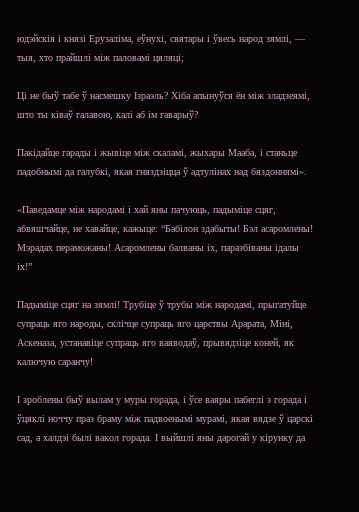юдэйскія і князі Ерузаліма, еўнухі, святары і ўвесь народ зямлі, — тыя, хто прайшлі між паловамі цяляці;

Ці не быў табе ў насмешку Ізраэль? Хіба апынуўся ён між зладзеямі, што ты ківаў галавою, калі аб ім гаварыў?

Пакідайце гарады і жывіце між скаламі, жыхары Мааба, і станьце падобнымі да галубкі, якая гняздзіцца ў адтулінах над бяздоннямі».

«Паведамце між народамі і хай яны пачуюць, падыміце сцяг, абвяшчайце, не хавайце, кажыце: “Бабілон здабыты! Бэл асаромлены! Мэрадах пераможаны! Асаромлены балваны іх, паразбіваны ідалы іх!”

Падыміце сцяг на зямлі! Трубіце ў трубы між народамі, прыгатуйце супраць яго народы, склічце супраць яго царствы Арарата, Міні, Аскеназа, устанавіце супраць яго ваяводаў, прывядзіце коней, як калючую саранчу!

І зроблены быў вылам у муры горада, і ўсе ваяры пабеглі з горада і ўцяклі ноччу праз браму між падвоенымі мурамі, якая вядзе ў царскі сад, а халдэі былі вакол горада. І выйшлі яны дарогай у кірунку да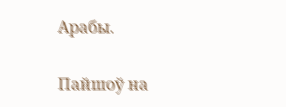Арабы.

Пайшоў на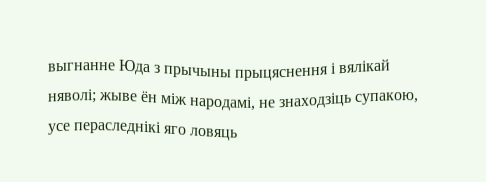выгнанне Юда з прычыны прыцяснення і вялікай няволі; жыве ён між народамі, не знаходзіць супакою, усе пераследнікі яго ловяць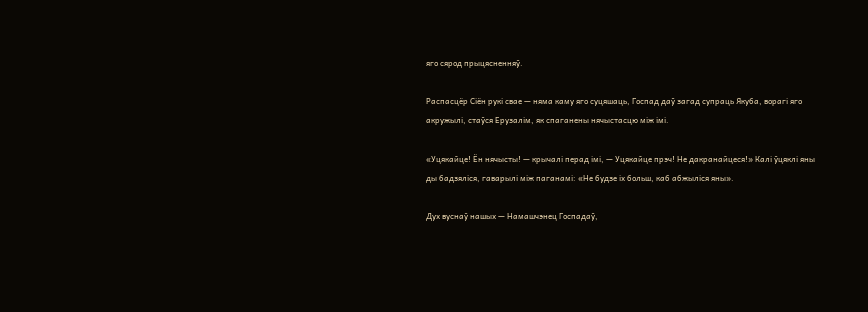яго сярод прыцясненняў.

Распасцёр Сіён рукі свае — няма каму яго суцяшаць, Госпад даў загад супраць Якуба, ворагі яго акружылі, стаўся Ерузалім, як спаганены нячыстасцю між імі.

«Уцякайце! Ён нячысты! — крычалі перад імі, — Уцякайце прэч! Не дакранайцеся!» Калі ўцяклі яны ды бадзяліся, гаварылі між паганамі: «Не будзе іх больш, каб абжыліся яны».

Дух вуснаў нашых — Намашчэнец Госпадаў,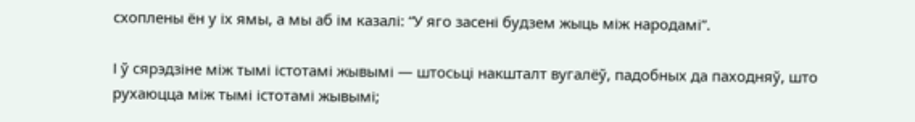схоплены ён у іх ямы, а мы аб ім казалі: “У яго засені будзем жыць між народамі”.

І ў сярэдзіне між тымі істотамі жывымі — штосьці накшталт вугалёў, падобных да паходняў, што рухаюцца між тымі істотамі жывымі;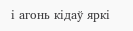і агонь кідаў яркі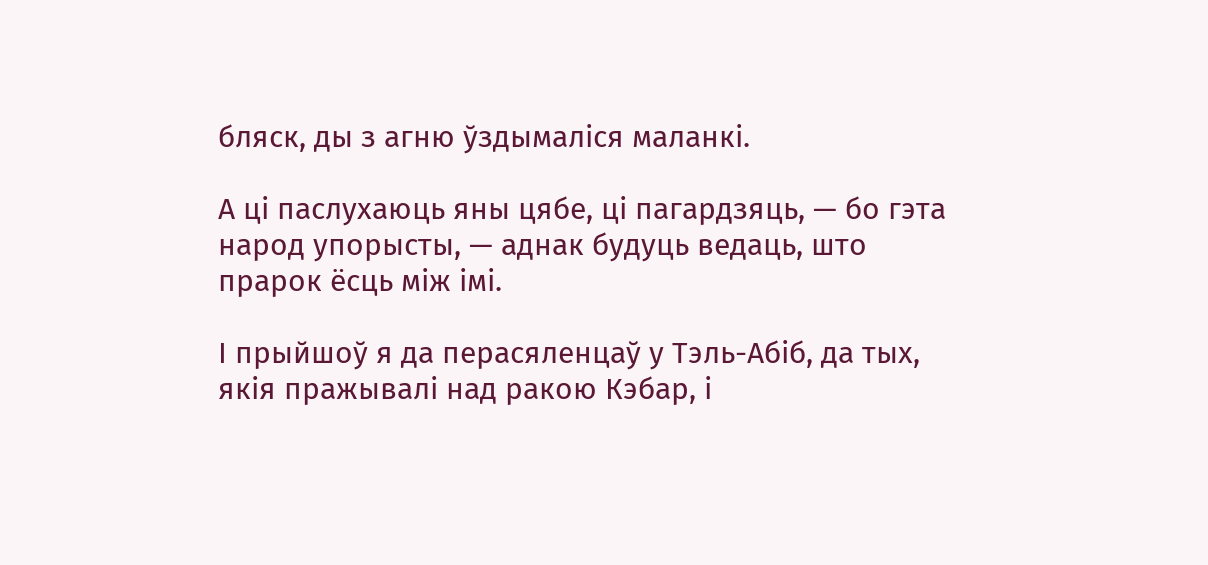бляск, ды з агню ўздымаліся маланкі.

А ці паслухаюць яны цябе, ці пагардзяць, — бо гэта народ упорысты, — аднак будуць ведаць, што прарок ёсць між імі.

І прыйшоў я да перасяленцаў у Тэль-Абіб, да тых, якія пражывалі над ракою Кэбар, і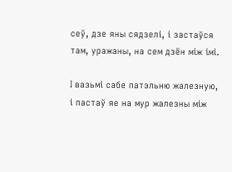сеў, дзе яны сядзелі, і застаўся там, уражаны, на сем дзён між імі.

І вазьмі сабе патэльню жалезную, і пастаў яе на мур жалезны між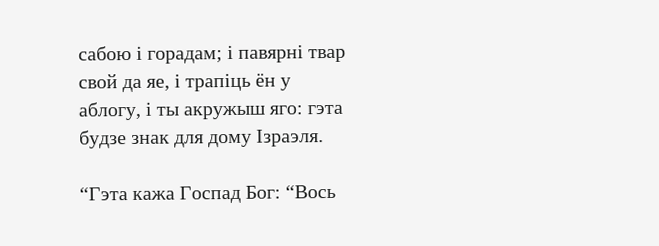сабою і горадам; і павярні твар свой да яе, і трапіць ён у аблогу, і ты акружыш яго: гэта будзе знак для дому Ізраэля.

“Гэта кажа Госпад Бог: “Вось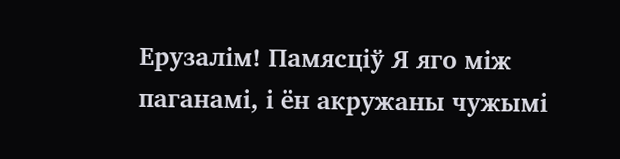Ерузалім! Памясціў Я яго між паганамі, і ён акружаны чужымі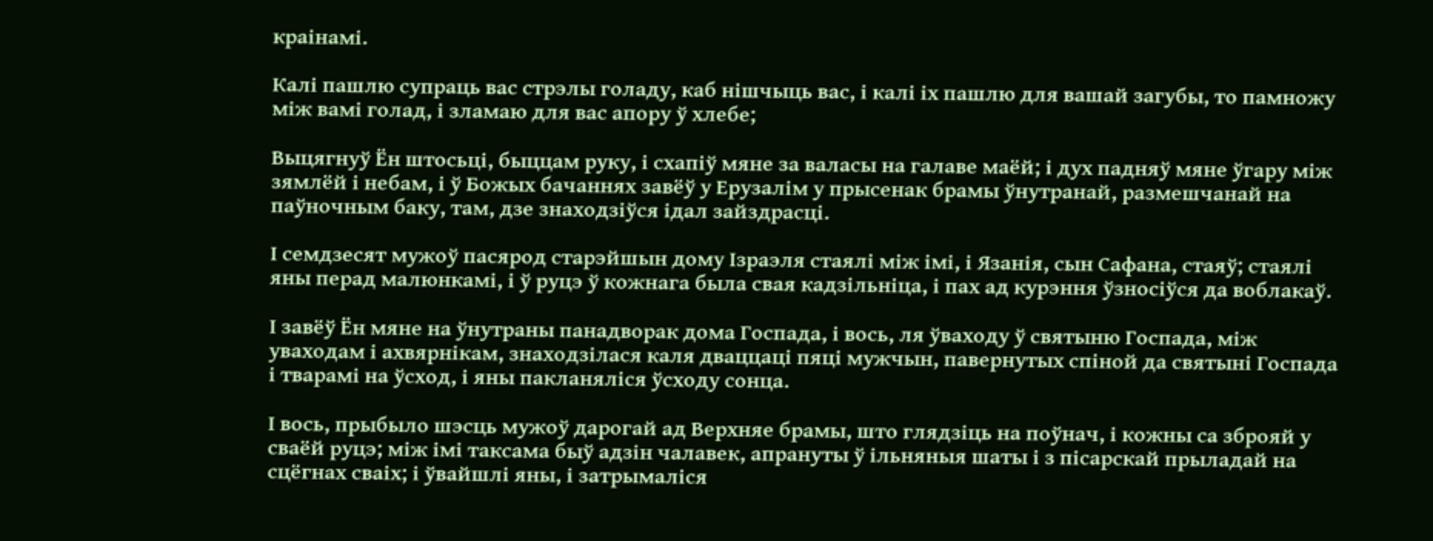краінамі.

Калі пашлю супраць вас стрэлы голаду, каб нішчыць вас, і калі іх пашлю для вашай загубы, то памножу між вамі голад, і зламаю для вас апору ў хлебе;

Выцягнуў Ён штосьці, быццам руку, і схапіў мяне за валасы на галаве маёй; і дух падняў мяне ўгару між зямлёй і небам, і ў Божых бачаннях завёў у Ерузалім у прысенак брамы ўнутранай, размешчанай на паўночным баку, там, дзе знаходзіўся ідал зайздрасці.

І семдзесят мужоў пасярод старэйшын дому Ізраэля стаялі між імі, і Язанія, сын Сафана, стаяў; стаялі яны перад малюнкамі, і ў руцэ ў кожнага была свая кадзільніца, і пах ад курэння ўзносіўся да воблакаў.

І завёў Ён мяне на ўнутраны панадворак дома Госпада, і вось, ля ўваходу ў святыню Госпада, між уваходам і ахвярнікам, знаходзілася каля дваццаці пяці мужчын, павернутых спіной да святыні Госпада і тварамі на ўсход, і яны пакланяліся ўсходу сонца.

І вось, прыбыло шэсць мужоў дарогай ад Верхняе брамы, што глядзіць на поўнач, і кожны са зброяй у сваёй руцэ; між імі таксама быў адзін чалавек, апрануты ў ільняныя шаты і з пісарскай прыладай на сцёгнах сваіх; і ўвайшлі яны, і затрымаліся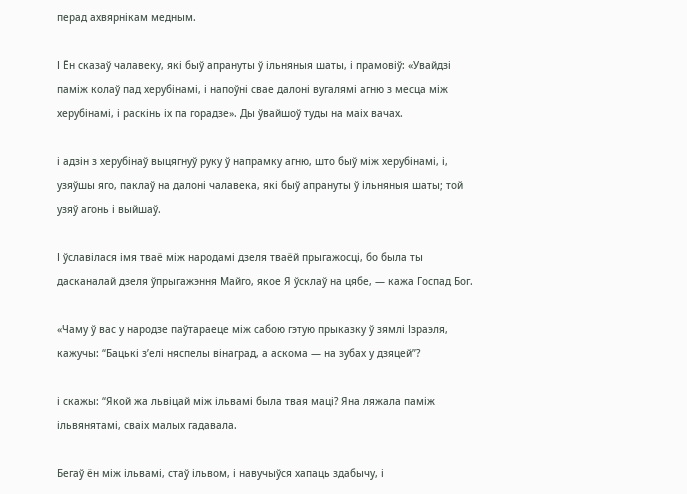перад ахвярнікам медным.

І Ён сказаў чалавеку, які быў апрануты ў ільняныя шаты, і прамовіў: «Увайдзі паміж колаў пад херубінамі, і напоўні свае далоні вугалямі агню з месца між херубінамі, і раскінь іх па горадзе». Ды ўвайшоў туды на маіх вачах.

і адзін з херубінаў выцягнуў руку ў напрамку агню, што быў між херубінамі, і, узяўшы яго, паклаў на далоні чалавека, які быў апрануты ў ільняныя шаты; той узяў агонь і выйшаў.

І ўславілася імя тваё між народамі дзеля тваёй прыгажосці, бо была ты дасканалай дзеля ўпрыгажэння Майго, якое Я ўсклаў на цябе, — кажа Госпад Бог.

«Чаму ў вас у народзе паўтараеце між сабою гэтую прыказку ў зямлі Ізраэля, кажучы: “Бацькі з’елі няспелы вінаград, а аскома — на зубах у дзяцей”?

і скажы: “Якой жа львіцай між ільвамі была твая маці? Яна ляжала паміж ільвянятамі, сваіх малых гадавала.

Бегаў ён між ільвамі, стаў ільвом, і навучыўся хапаць здабычу, і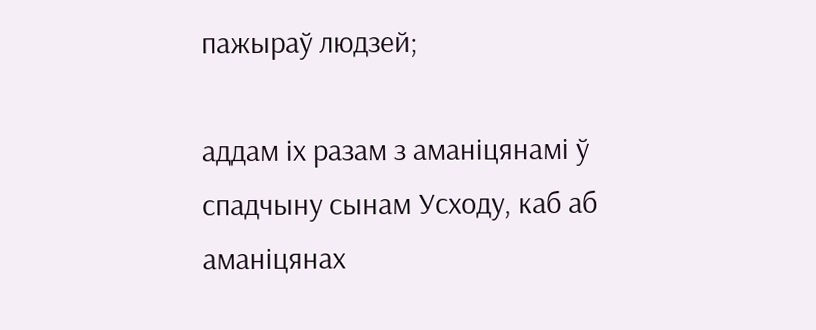пажыраў людзей;

аддам іх разам з аманіцянамі ў спадчыну сынам Усходу, каб аб аманіцянах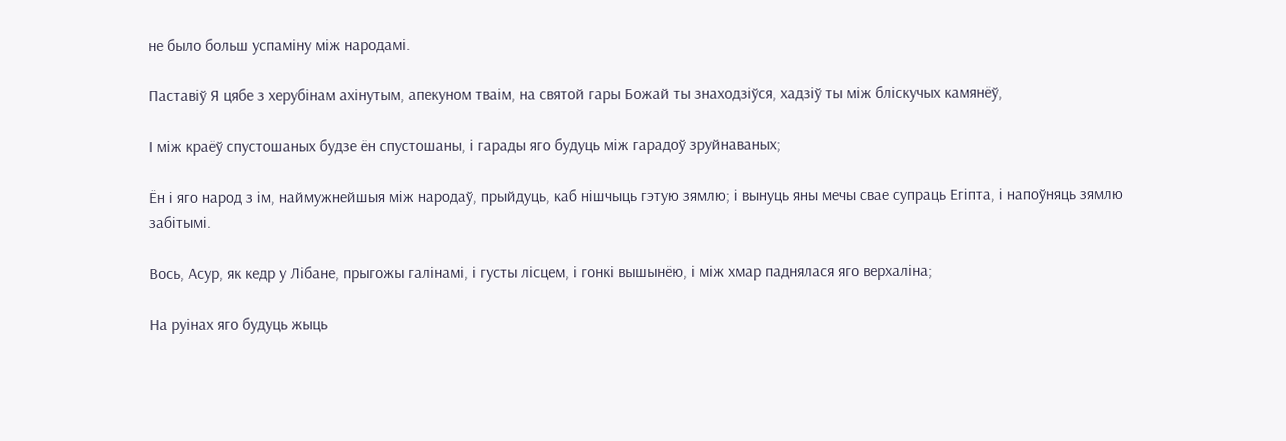не было больш успаміну між народамі.

Паставіў Я цябе з херубінам ахінутым, апекуном тваім, на святой гары Божай ты знаходзіўся, хадзіў ты між бліскучых камянёў,

І між краёў спустошаных будзе ён спустошаны, і гарады яго будуць між гарадоў зруйнаваных;

Ён і яго народ з ім, наймужнейшыя між народаў, прыйдуць, каб нішчыць гэтую зямлю; і вынуць яны мечы свае супраць Егіпта, і напоўняць зямлю забітымі.

Вось, Асур, як кедр у Лібане, прыгожы галінамі, і густы лісцем, і гонкі вышынёю, і між хмар паднялася яго верхаліна;

На руінах яго будуць жыць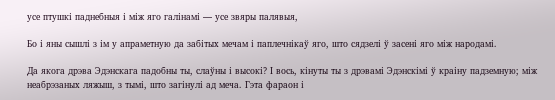усе птушкі паднебныя і між яго галінамі — усе звяры палявыя,

Бо і яны сышлі з ім у апраметную да забітых мечам і паплечнікаў яго, што сядзелі ў засені яго між народамі.

Да якога дрэва Эдэнскага падобны ты, слаўны і высокі? І вось, кінуты ты з дрэвамі Эдэнскімі ў краіну падземную; між неабрэзаных ляжыш, з тымі, што загінулі ад меча. Гэта фараон і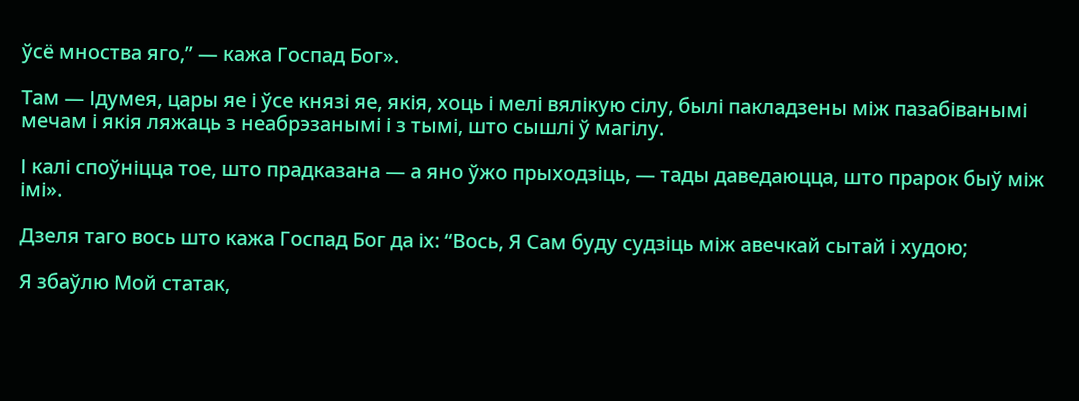ўсё мноства яго,” — кажа Госпад Бог».

Там — Ідумея, цары яе і ўсе князі яе, якія, хоць і мелі вялікую сілу, былі пакладзены між пазабіванымі мечам і якія ляжаць з неабрэзанымі і з тымі, што сышлі ў магілу.

І калі споўніцца тое, што прадказана — а яно ўжо прыходзіць, — тады даведаюцца, што прарок быў між імі».

Дзеля таго вось што кажа Госпад Бог да іх: “Вось, Я Сам буду судзіць між авечкай сытай і худою;

Я збаўлю Мой статак,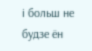і больш не будзе ён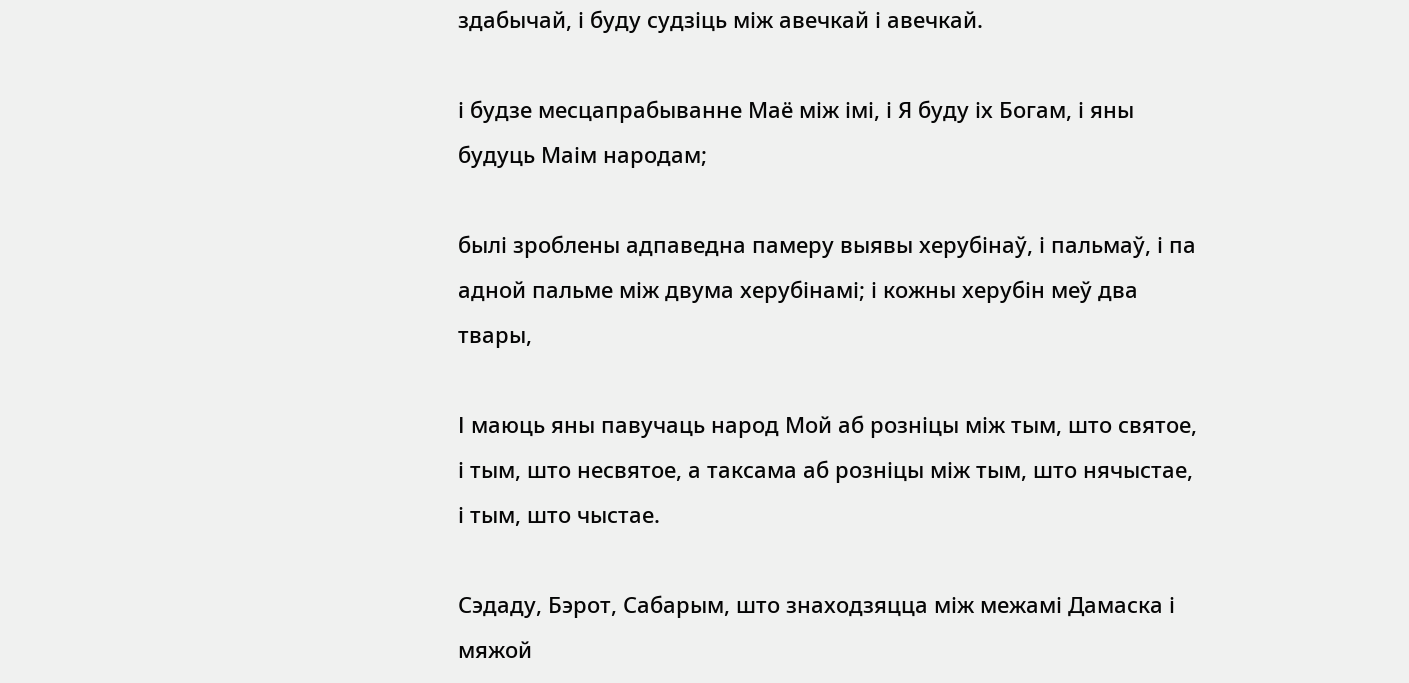здабычай, і буду судзіць між авечкай і авечкай.

і будзе месцапрабыванне Маё між імі, і Я буду іх Богам, і яны будуць Маім народам;

былі зроблены адпаведна памеру выявы херубінаў, і пальмаў, і па адной пальме між двума херубінамі; і кожны херубін меў два твары,

І маюць яны павучаць народ Мой аб розніцы між тым, што святое, і тым, што несвятое, а таксама аб розніцы між тым, што нячыстае, і тым, што чыстае.

Сэдаду, Бэрот, Сабарым, што знаходзяцца між межамі Дамаска і мяжой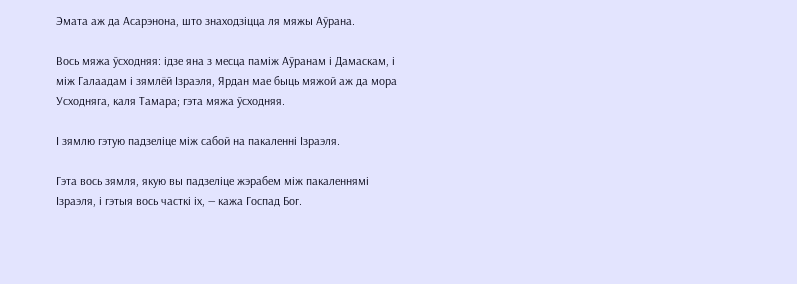Эмата аж да Асарэнона, што знаходзіцца ля мяжы Аўрана.

Вось мяжа ўсходняя: ідзе яна з месца паміж Аўранам і Дамаскам, і між Галаадам і зямлёй Ізраэля, Ярдан мае быць мяжой аж да мора Усходняга, каля Тамара; гэта мяжа ўсходняя.

І зямлю гэтую падзеліце між сабой на пакаленні Ізраэля.

Гэта вось зямля, якую вы падзеліце жэрабем між пакаленнямі Ізраэля, і гэтыя вось часткі іх, — кажа Госпад Бог.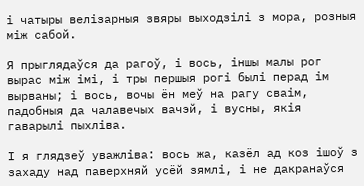і чатыры велізарныя звяры выходзілі з мора, розныя між сабой.

Я прыглядаўся да рагоў, і вось, іншы малы рог вырас між імі, і тры першыя рогі былі перад ім вырваны; і вось, вочы ён меў на рагу сваім, падобныя да чалавечых вачэй, і вусны, якія гаварылі пыхліва.

І я глядзеў уважліва: вось жа, казёл ад коз ішоў з захаду над паверхняй усёй зямлі, і не дакранаўся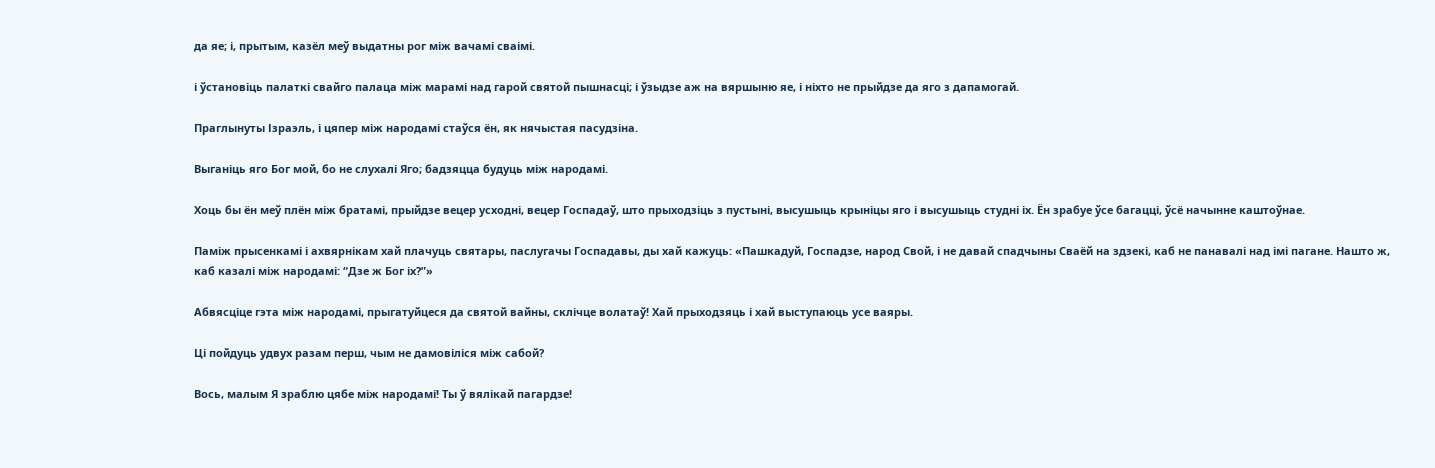да яе; і, прытым, казёл меў выдатны рог між вачамі сваімі.

і ўстановіць палаткі свайго палаца між марамі над гарой святой пышнасці; і ўзыдзе аж на вяршыню яе, і ніхто не прыйдзе да яго з дапамогай.

Праглынуты Ізраэль, і цяпер між народамі стаўся ён, як нячыстая пасудзіна.

Выганіць яго Бог мой, бо не слухалі Яго; бадзяцца будуць між народамі.

Хоць бы ён меў плён між братамі, прыйдзе вецер усходні, вецер Госпадаў, што прыходзіць з пустыні, высушыць крыніцы яго і высушыць студні іх. Ён зрабуе ўсе багацці, ўсё начынне каштоўнае.

Паміж прысенкамі і ахвярнікам хай плачуць святары, паслугачы Госпадавы, ды хай кажуць: «Пашкадуй, Госпадзе, народ Свой, і не давай спадчыны Сваёй на здзекі, каб не панавалі над імі пагане. Нашто ж, каб казалі між народамі: “Дзе ж Бог іх?”»

Абвясціце гэта між народамі, прыгатуйцеся да святой вайны, склічце волатаў! Хай прыходзяць і хай выступаюць усе ваяры.

Ці пойдуць удвух разам перш, чым не дамовіліся між сабой?

Вось, малым Я зраблю цябе між народамі! Ты ў вялікай пагардзе!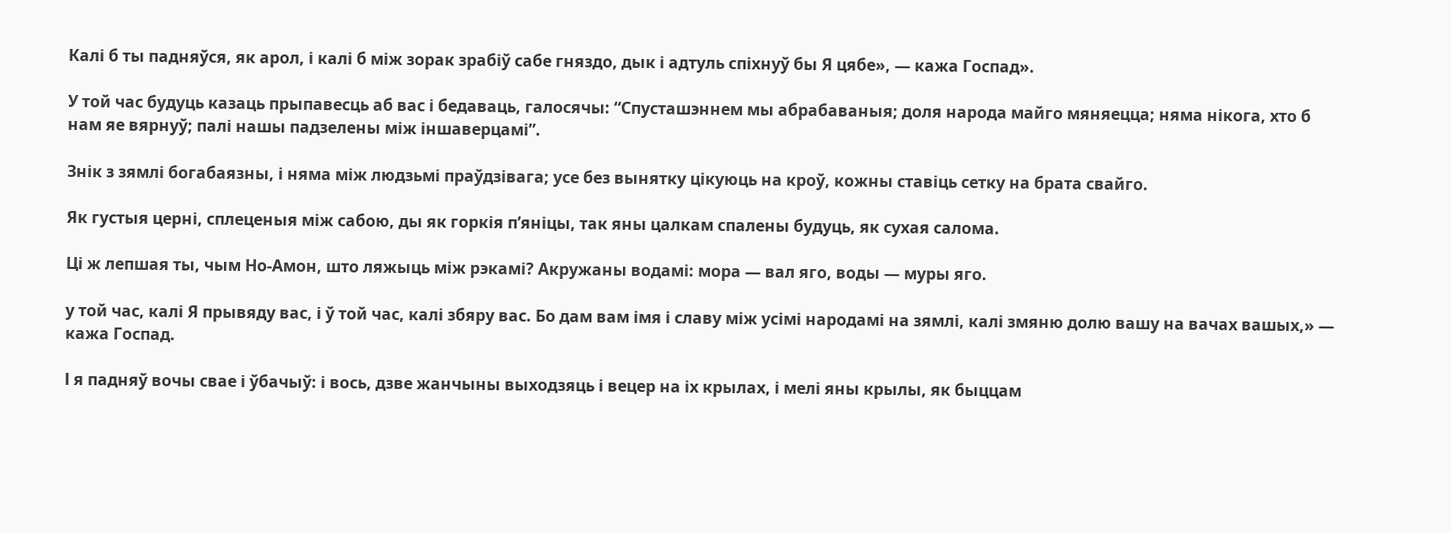Калі б ты падняўся, як арол, і калі б між зорак зрабіў сабе гняздо, дык і адтуль спіхнуў бы Я цябе», — кажа Госпад».

У той час будуць казаць прыпавесць аб вас і бедаваць, галосячы: “Спусташэннем мы абрабаваныя; доля народа майго мяняецца; няма нікога, хто б нам яе вярнуў; палі нашы падзелены між іншаверцамі”.

Знік з зямлі богабаязны, і няма між людзьмі праўдзівага; усе без вынятку цікуюць на кроў, кожны ставіць сетку на брата свайго.

Як густыя церні, сплеценыя між сабою, ды як горкія п’яніцы, так яны цалкам спалены будуць, як сухая салома.

Ці ж лепшая ты, чым Но-Амон, што ляжыць між рэкамі? Акружаны водамі: мора — вал яго, воды — муры яго.

у той час, калі Я прывяду вас, і ў той час, калі збяру вас. Бо дам вам імя і славу між усімі народамі на зямлі, калі змяню долю вашу на вачах вашых,» — кажа Госпад.

І я падняў вочы свае і ўбачыў: і вось, дзве жанчыны выходзяць і вецер на іх крылах, і мелі яны крылы, як быццам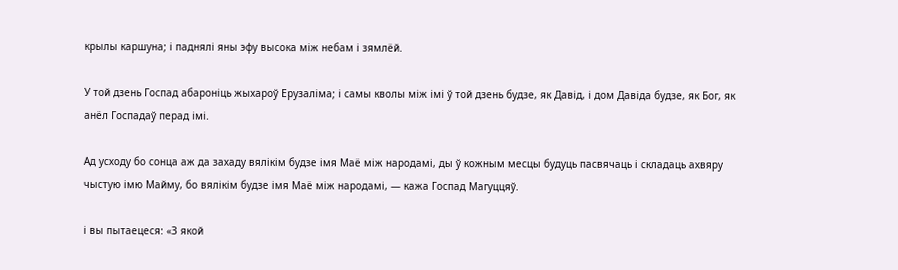крылы каршуна; і паднялі яны эфу высока між небам і зямлёй.

У той дзень Госпад абароніць жыхароў Ерузаліма; і самы кволы між імі ў той дзень будзе, як Давід, і дом Давіда будзе, як Бог, як анёл Госпадаў перад імі.

Ад усходу бо сонца аж да захаду вялікім будзе імя Маё між народамі, ды ў кожным месцы будуць пасвячаць і складаць ахвяру чыстую імю Майму, бо вялікім будзе імя Маё між народамі, — кажа Госпад Магуццяў.

і вы пытаецеся: «З якой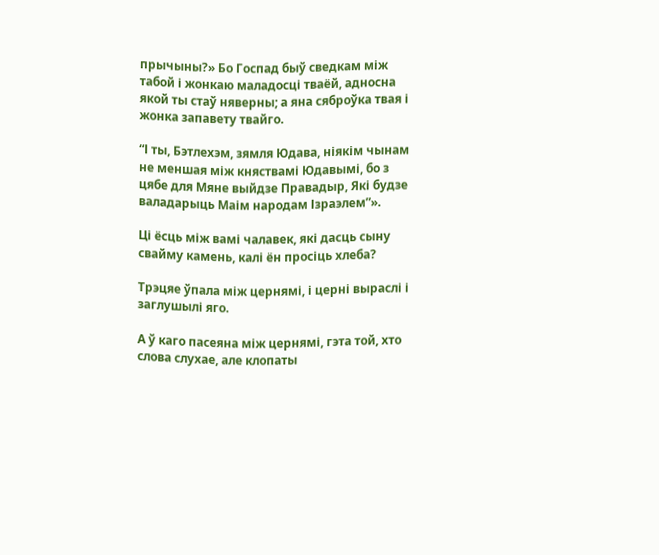прычыны?» Бо Госпад быў сведкам між табой і жонкаю маладосці тваёй, адносна якой ты стаў няверны; а яна сяброўка твая і жонка запавету твайго.

“І ты, Бэтлехэм, зямля Юдава, ніякім чынам не меншая між княствамі Юдавымі, бо з цябе для Мяне выйдзе Правадыр, Які будзе валадарыць Маім народам Ізраэлем”».

Ці ёсць між вамі чалавек, які дасць сыну свайму камень, калі ён просіць хлеба?

Трэцяе ўпала між цернямі, і церні выраслі і заглушылі яго.

А ў каго пасеяна між цернямі, гэта той, хто слова слухае, але клопаты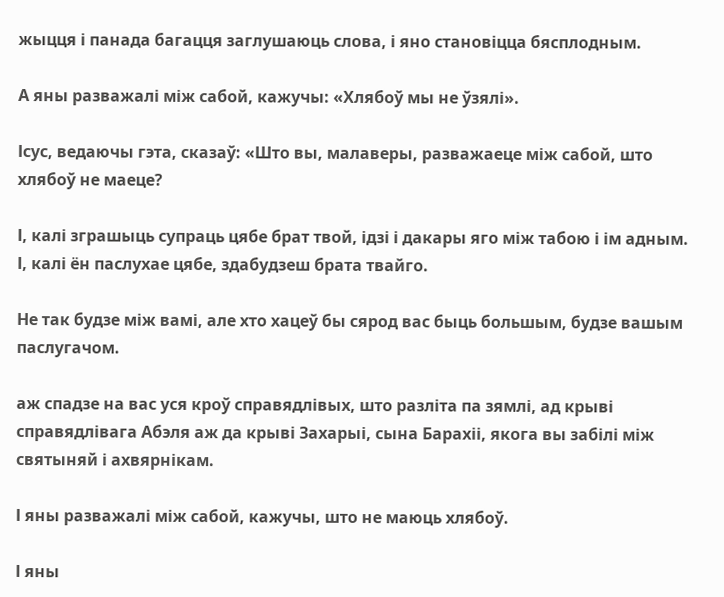жыцця і панада багацця заглушаюць слова, і яно становіцца бясплодным.

А яны разважалі між сабой, кажучы: «Хлябоў мы не ўзялі».

Ісус, ведаючы гэта, сказаў: «Што вы, малаверы, разважаеце між сабой, што хлябоў не маеце?

І, калі зграшыць супраць цябе брат твой, ідзі і дакары яго між табою і ім адным. І, калі ён паслухае цябе, здабудзеш брата твайго.

Не так будзе між вамі, але хто хацеў бы сярод вас быць большым, будзе вашым паслугачом.

аж спадзе на вас уся кроў справядлівых, што разліта па зямлі, ад крыві справядлівага Абэля аж да крыві Захарыі, сына Барахіі, якога вы забілі між святыняй і ахвярнікам.

І яны разважалі між сабой, кажучы, што не маюць хлябоў.

І яны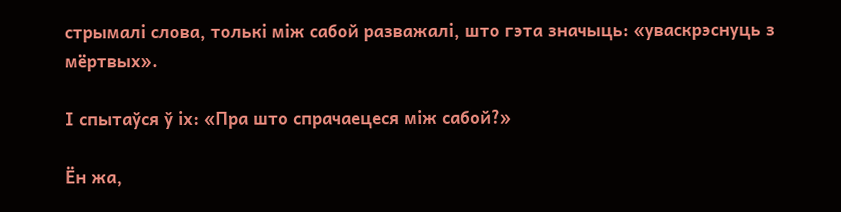стрымалі слова, толькі між сабой разважалі, што гэта значыць: «уваскрэснуць з мёртвых».

І спытаўся ў іх: «Пра што спрачаецеся між сабой?»

Ён жа,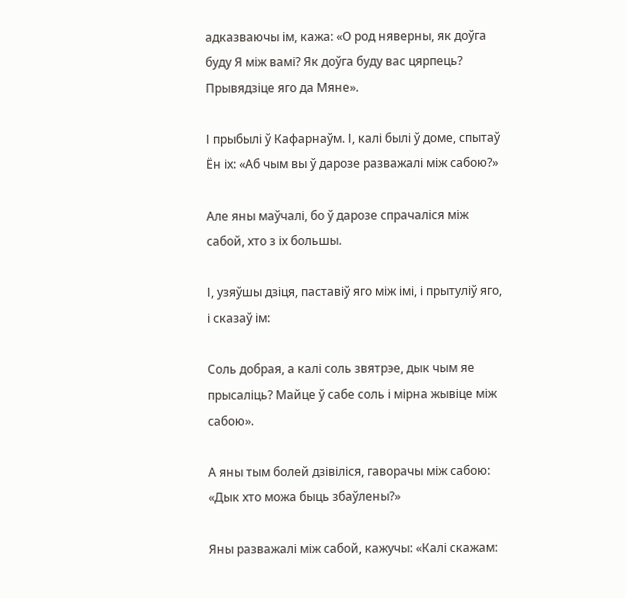адказваючы ім, кажа: «О род няверны, як доўга буду Я між вамі? Як доўга буду вас цярпець? Прывядзіце яго да Мяне».

І прыбылі ў Кафарнаўм. І, калі былі ў доме, спытаў Ён іх: «Аб чым вы ў дарозе разважалі між сабою?»

Але яны маўчалі, бо ў дарозе спрачаліся між сабой, хто з іх большы.

І, узяўшы дзіця, паставіў яго між імі, і прытуліў яго, і сказаў ім:

Соль добрая, а калі соль звятрэе, дык чым яе прысаліць? Майце ў сабе соль і мірна жывіце між сабою».

А яны тым болей дзівіліся, гаворачы між сабою: «Дык хто можа быць збаўлены?»

Яны разважалі між сабой, кажучы: «Калі скажам: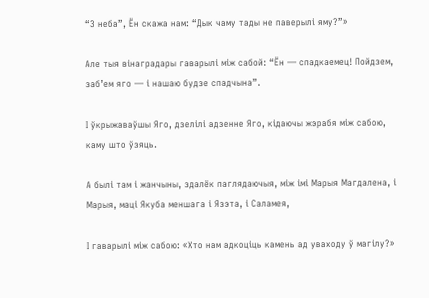“З неба”, Ён скажа нам: “Дык чаму тады не паверылі яму?”»

Але тыя вінаградары гаварылі між сабой: “Ён — спадкаемец! Пойдзем, заб’ем яго — і нашаю будзе спадчына”.

І ўкрыжаваўшы Яго, дзелілі адзенне Яго, кідаючы жэрабя між сабою, каму што ўзяць.

А былі там і жанчыны, здалёк паглядаючыя, між імі Марыя Магдалена, і Марыя, маці Якуба меншага і Язэта, і Саламея,

І гаварылі між сабою: «Хто нам адкоціць камень ад уваходу ў магілу?»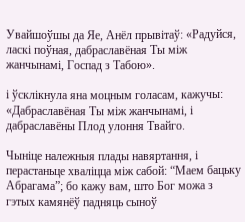Увайшоўшы да Яе, Анёл прывітаў: «Радуйся, ласкі поўная, дабраславёная Ты між жанчынамі, Госпад з Табою».

і ўсклікнула яна моцным голасам, кажучы: «Дабраславёная Ты між жанчынамі, і дабраславёны Плод улоння Твайго.

Чыніце належныя плады навяртання, і перастаньце хваліцца між сабой: “Маем бацьку Абрагама”; бо кажу вам, што Бог можа з гэтых камянёў падняць сыноў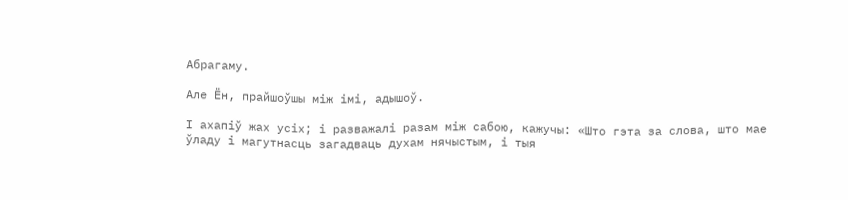Абрагаму.

Але Ён, прайшоўшы між імі, адышоў.

І ахапіў жах усіх; і разважалі разам між сабою, кажучы: «Што гэта за слова, што мае ўладу і магутнасць загадваць духам нячыстым, і тыя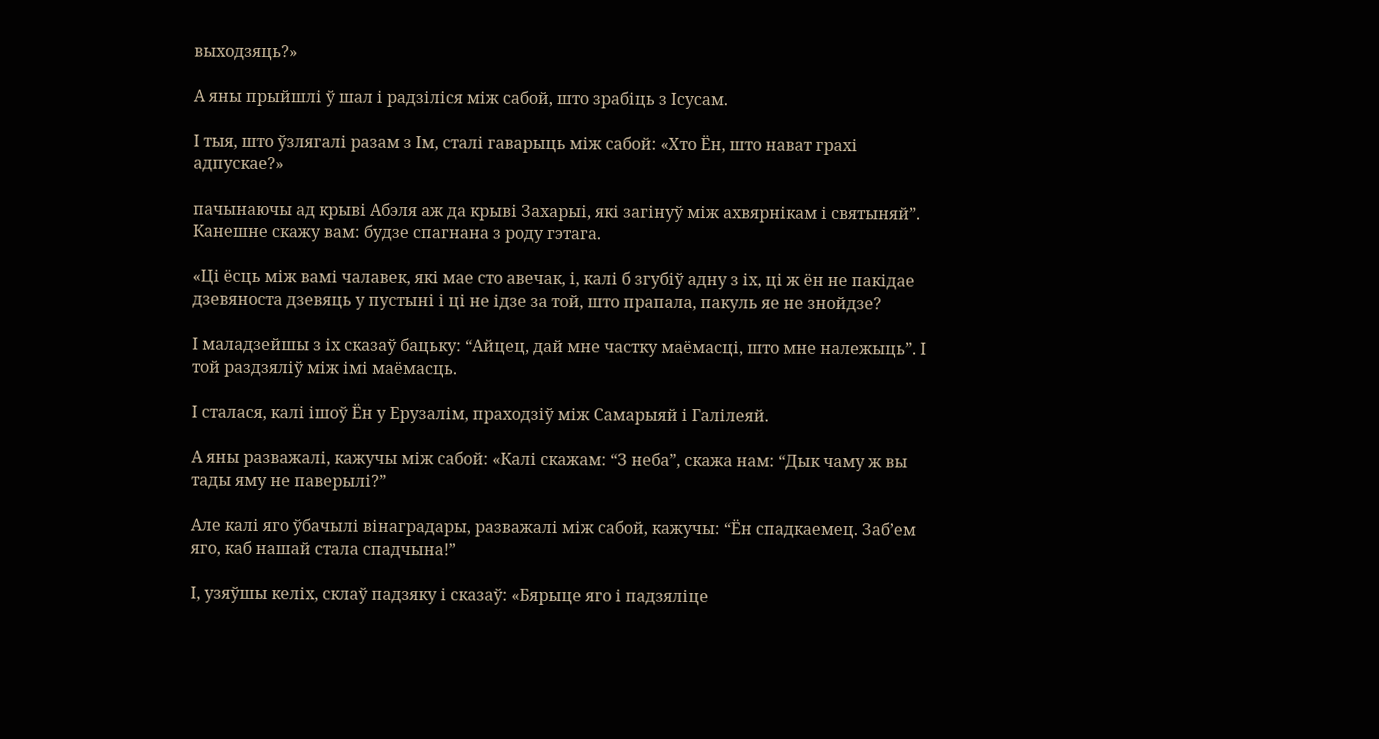выходзяць?»

А яны прыйшлі ў шал і радзіліся між сабой, што зрабіць з Ісусам.

І тыя, што ўзлягалі разам з Ім, сталі гаварыць між сабой: «Хто Ён, што нават грахі адпускае?»

пачынаючы ад крыві Абэля аж да крыві Захарыі, які загінуў між ахвярнікам і святыняй”. Канешне скажу вам: будзе спагнана з роду гэтага.

«Ці ёсць між вамі чалавек, які мае сто авечак, і, калі б згубіў адну з іх, ці ж ён не пакідае дзевяноста дзевяць у пустыні і ці не ідзе за той, што прапала, пакуль яе не знойдзе?

І маладзейшы з іх сказаў бацьку: “Айцец, дай мне частку маёмасці, што мне належыць”. І той раздзяліў між імі маёмасць.

І сталася, калі ішоў Ён у Ерузалім, праходзіў між Самарыяй і Галілеяй.

А яны разважалі, кажучы між сабой: «Калі скажам: “З неба”, скажа нам: “Дык чаму ж вы тады яму не паверылі?”

Але калі яго ўбачылі вінаградары, разважалі між сабой, кажучы: “Ён спадкаемец. Заб’ем яго, каб нашай стала спадчына!”

І, узяўшы келіх, склаў падзяку і сказаў: «Бярыце яго і падзяліце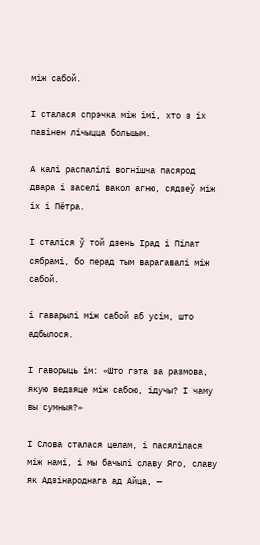між сабой.

І сталася спрэчка між імі, хто з іх павінен лічыцца большым.

А калі распалілі вогнішча пасярод двара і заселі вакол агню, сядзеў між іх і Пётра.

І сталіся ў той дзень Ірад і Пілат сябрамі, бо перад тым варагавалі між сабой.

і гаварылі між сабой аб усім, што адбылося.

І гаворыць ім: «Што гэта за размова, якую ведзяце між сабою, ідучы? І чаму вы сумныя?»

І Слова сталася целам, і пасялілася між намі, і мы бачылі славу Яго, славу як Адзінароднага ад Айца, —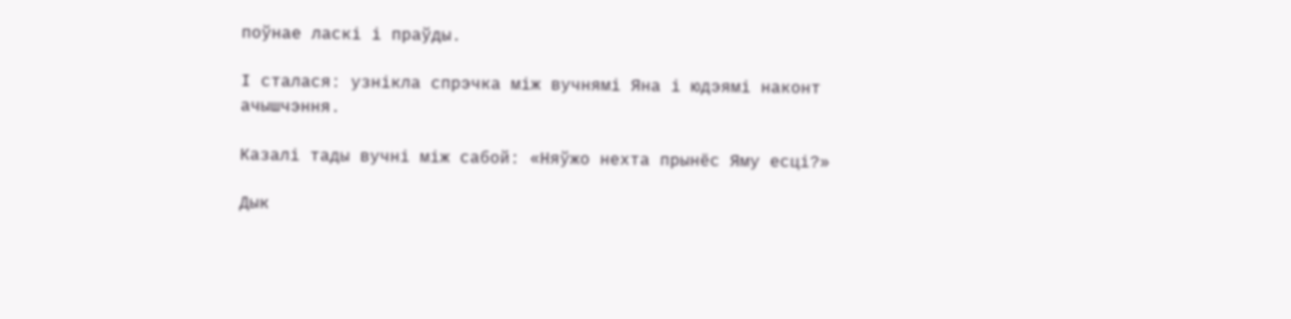поўнае ласкі і праўды.

І сталася: узнікла спрэчка між вучнямі Яна і юдэямі наконт ачышчэння.

Казалі тады вучні між сабой: «Няўжо нехта прынёс Яму есці?»

Дык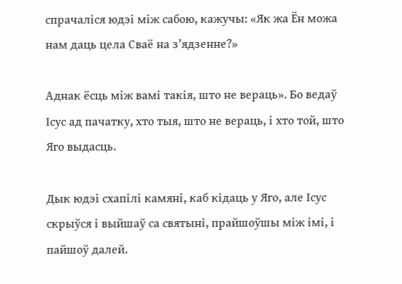спрачаліся юдэі між сабою, кажучы: «Як жа Ён можа нам даць цела Сваё на з’ядзенне?»

Аднак ёсць між вамі такія, што не вераць». Бо ведаў Ісус ад пачатку, хто тыя, што не вераць, і хто той, што Яго выдасць.

Дык юдэі схапілі камяні, каб кідаць у Яго, але Ісус скрыўся і выйшаў са святыні, прайшоўшы між імі, і пайшоў далей.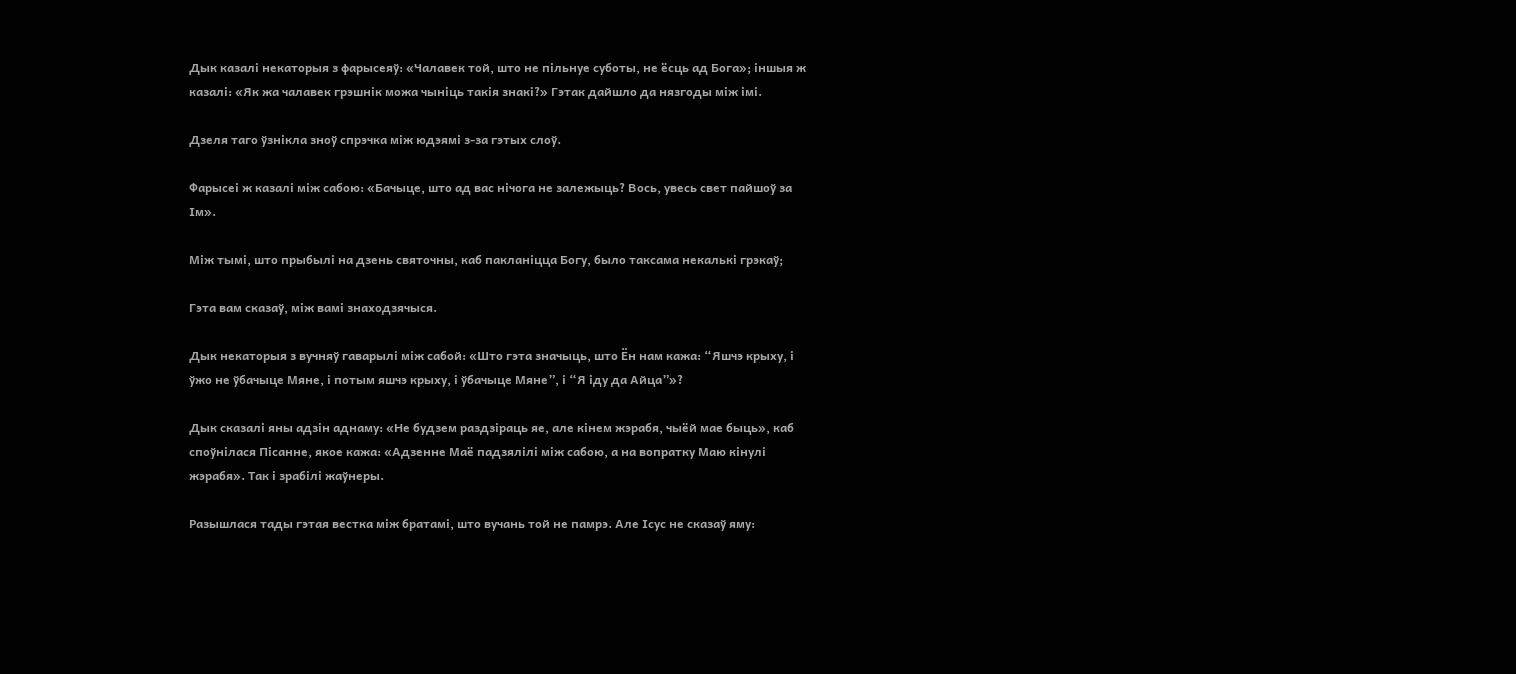Дык казалі некаторыя з фарысеяў: «Чалавек той, што не пільнуе суботы, не ёсць ад Бога»; іншыя ж казалі: «Як жа чалавек грэшнік можа чыніць такія знакі?» Гэтак дайшло да нязгоды між імі.

Дзеля таго ўзнікла зноў спрэчка між юдэямі з-за гэтых слоў.

Фарысеі ж казалі між сабою: «Бачыце, што ад вас нічога не залежыць? Вось, увесь свет пайшоў за Ім».

Між тымі, што прыбылі на дзень святочны, каб пакланіцца Богу, было таксама некалькі грэкаў;

Гэта вам сказаў, між вамі знаходзячыся.

Дык некаторыя з вучняў гаварылі між сабой: «Што гэта значыць, што Ён нам кажа: “Яшчэ крыху, і ўжо не ўбачыце Мяне, і потым яшчэ крыху, і ўбачыце Мяне”, і “Я іду да Айца”»?

Дык сказалі яны адзін аднаму: «Не будзем раздзіраць яе, але кінем жэрабя, чыёй мае быць», каб споўнілася Пісанне, якое кажа: «Адзенне Маё падзялілі між сабою, а на вопратку Маю кінулі жэрабя». Так і зрабілі жаўнеры.

Разышлася тады гэтая вестка між братамі, што вучань той не памрэ. Але Ісус не сказаў яму: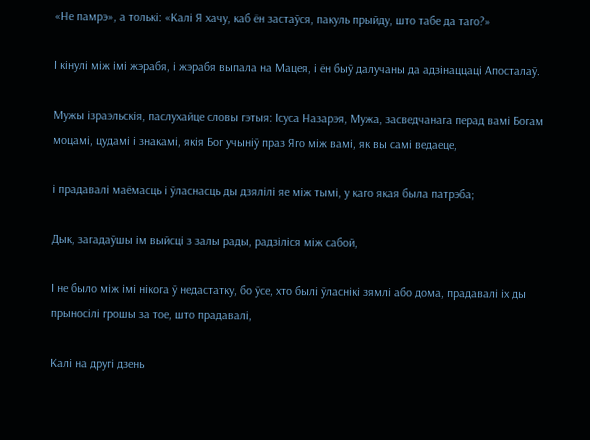«Не памрэ», а толькі: «Калі Я хачу, каб ён застаўся, пакуль прыйду, што табе да таго?»

І кінулі між імі жэрабя, і жэрабя выпала на Мацея, і ён быў далучаны да адзінаццаці Апосталаў.

Мужы ізраэльскія, паслухайце словы гэтыя: Ісуса Назарэя, Мужа, засведчанага перад вамі Богам моцамі, цудамі і знакамі, якія Бог учыніў праз Яго між вамі, як вы самі ведаеце,

і прадавалі маёмасць і ўласнасць ды дзялілі яе між тымі, у каго якая была патрэба;

Дык, загадаўшы ім выйсці з залы рады, радзіліся між сабой,

І не было між імі нікога ў недастатку, бо ўсе, хто былі ўласнікі зямлі або дома, прадавалі іх ды прыносілі грошы за тое, што прадавалі,

Калі на другі дзень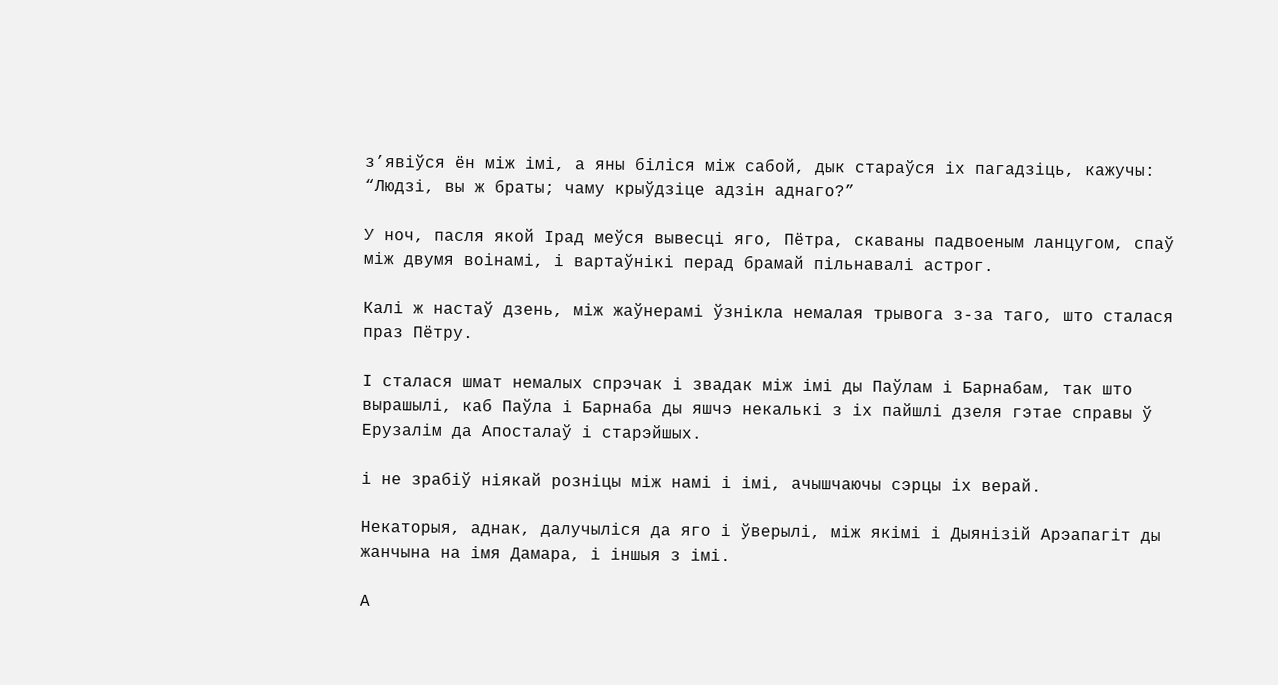з’явіўся ён між імі, а яны біліся між сабой, дык стараўся іх пагадзіць, кажучы: “Людзі, вы ж браты; чаму крыўдзіце адзін аднаго?”

У ноч, пасля якой Ірад меўся вывесці яго, Пётра, скаваны падвоеным ланцугом, спаў між двумя воінамі, і вартаўнікі перад брамай пільнавалі астрог.

Калі ж настаў дзень, між жаўнерамі ўзнікла немалая трывога з-за таго, што сталася праз Пётру.

І сталася шмат немалых спрэчак і звадак між імі ды Паўлам і Барнабам, так што вырашылі, каб Паўла і Барнаба ды яшчэ некалькі з іх пайшлі дзеля гэтае справы ў Ерузалім да Апосталаў і старэйшых.

і не зрабіў ніякай розніцы між намі і імі, ачышчаючы сэрцы іх верай.

Некаторыя, аднак, далучыліся да яго і ўверылі, між якімі і Дыянізій Арэапагіт ды жанчына на імя Дамара, і іншыя з імі.

А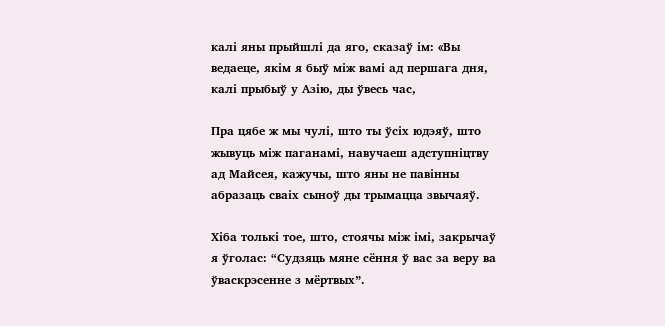калі яны прыйшлі да яго, сказаў ім: «Вы ведаеце, якім я быў між вамі ад першага дня, калі прыбыў у Азію, ды ўвесь час,

Пра цябе ж мы чулі, што ты ўсіх юдэяў, што жывуць між паганамі, навучаеш адступніцтву ад Майсея, кажучы, што яны не павінны абразаць сваіх сыноў ды трымацца звычаяў.

Хіба толькі тое, што, стоячы між імі, закрычаў я ўголас: “Судзяць мяне сёння ў вас за веру ва ўваскрэсенне з мёртвых”.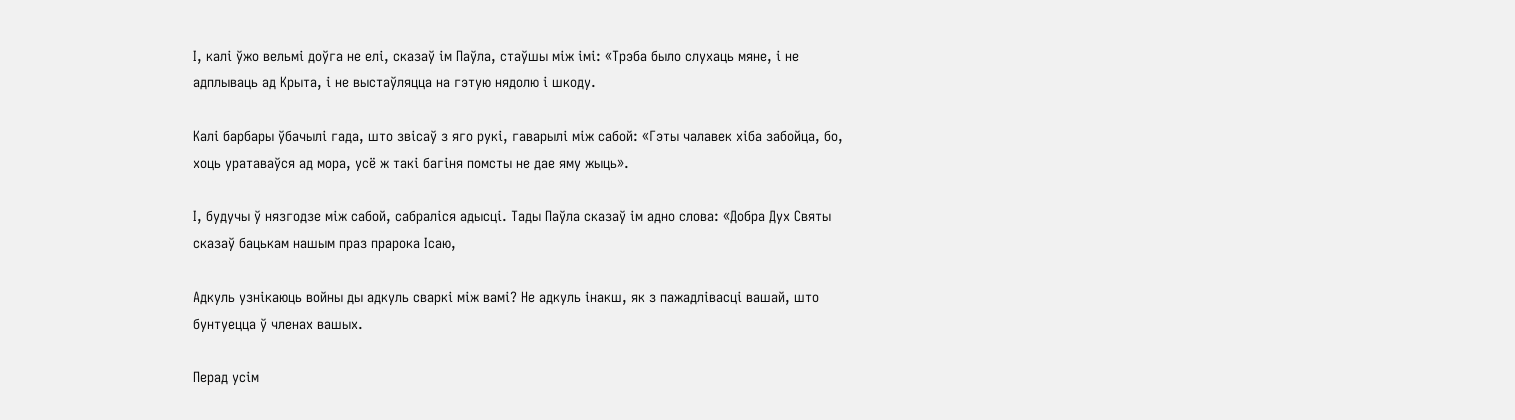І, калі ўжо вельмі доўга не елі, сказаў ім Паўла, стаўшы між імі: «Трэба было слухаць мяне, і не адплываць ад Крыта, і не выстаўляцца на гэтую нядолю і шкоду.

Калі барбары ўбачылі гада, што звісаў з яго рукі, гаварылі між сабой: «Гэты чалавек хіба забойца, бо, хоць уратаваўся ад мора, усё ж такі багіня помсты не дае яму жыць».

І, будучы ў нязгодзе між сабой, сабраліся адысці. Тады Паўла сказаў ім адно слова: «Добра Дух Святы сказаў бацькам нашым праз прарока Ісаю,

Адкуль узнікаюць войны ды адкуль сваркі між вамі? Не адкуль інакш, як з пажадлівасці вашай, што бунтуецца ў членах вашых.

Перад усім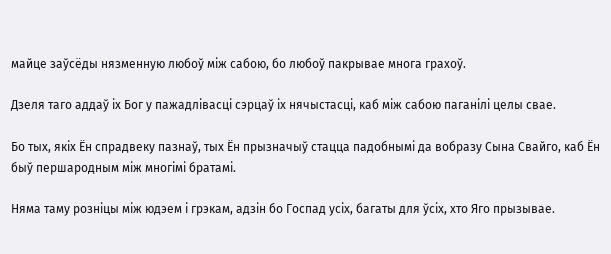майце заўсёды нязменную любоў між сабою, бо любоў пакрывае многа грахоў.

Дзеля таго аддаў іх Бог у пажадлівасці сэрцаў іх нячыстасці, каб між сабою паганілі целы свае.

Бо тых, якіх Ён спрадвеку пазнаў, тых Ён прызначыў стацца падобнымі да вобразу Сына Свайго, каб Ён быў першародным між многімі братамі.

Няма таму розніцы між юдэем і грэкам, адзін бо Госпад усіх, багаты для ўсіх, хто Яго прызывае.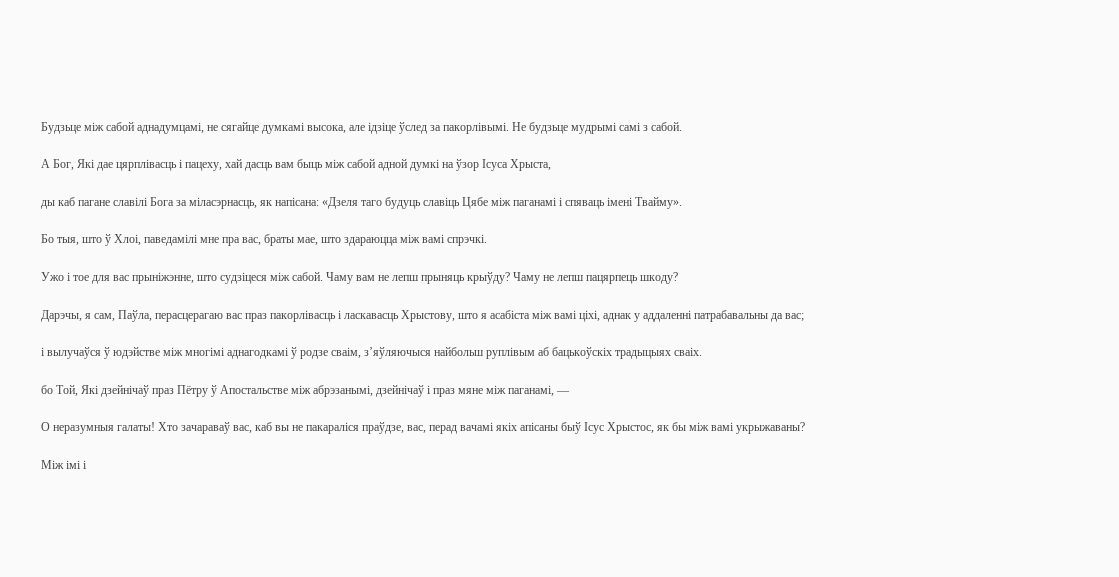Будзьце між сабой аднадумцамі, не сягайце думкамі высока, але ідзіце ўслед за пакорлівымі. Не будзьце мудрымі самі з сабой.

А Бог, Які дае цярплівасць і пацеху, хай дасць вам быць між сабой адной думкі на ўзор Ісуса Хрыста,

ды каб пагане славілі Бога за міласэрнасць, як напісана: «Дзеля таго будуць славіць Цябе між паганамі і спяваць імені Твайму».

Бо тыя, што ў Хлоі, паведамілі мне пра вас, браты мае, што здараюцца між вамі спрэчкі.

Ужо і тое для вас прыніжэнне, што судзіцеся між сабой. Чаму вам не лепш прыняць крыўду? Чаму не лепш пацярпець шкоду?

Дарэчы, я сам, Паўла, перасцерагаю вас праз пакорлівасць і ласкавасць Хрыстову, што я асабіста між вамі ціхі, аднак у аддаленні патрабавальны да вас;

і вылучаўся ў юдэйстве між многімі аднагодкамі ў родзе сваім, з’яўляючыся найбольш руплівым аб бацькоўскіх традыцыях сваіх.

бо Той, Які дзейнічаў праз Пётру ў Апостальстве між абрэзанымі, дзейнічаў і праз мяне між паганамі, —

О неразумныя галаты! Хто зачараваў вас, каб вы не пакараліся праўдзе, вас, перад вачамі якіх апісаны быў Ісус Хрыстос, як бы між вамі укрыжаваны?

Між імі і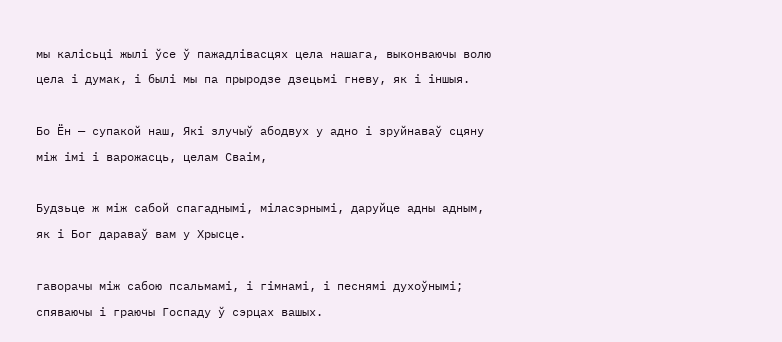мы калісьці жылі ўсе ў пажадлівасцях цела нашага, выконваючы волю цела і думак, і былі мы па прыродзе дзецьмі гневу, як і іншыя.

Бо Ён — супакой наш, Які злучыў абодвух у адно і зруйнаваў сцяну між імі і варожасць, целам Сваім,

Будзьце ж між сабой спагаднымі, міласэрнымі, даруйце адны адным, як і Бог дараваў вам у Хрысце.

гаворачы між сабою псальмамі, і гімнамі, і песнямі духоўнымі; спяваючы і граючы Госпаду ў сэрцах вашых.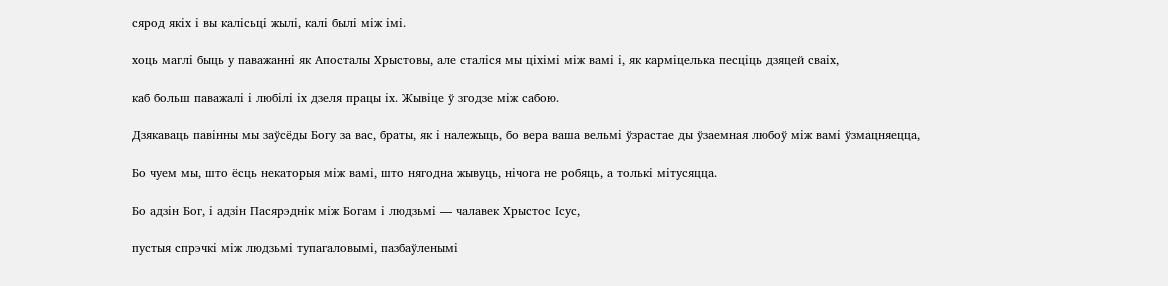сярод якіх і вы калісьці жылі, калі былі між імі.

хоць маглі быць у паважанні як Апосталы Хрыстовы, але сталіся мы ціхімі між вамі і, як карміцелька песціць дзяцей сваіх,

каб больш паважалі і любілі іх дзеля працы іх. Жывіце ў згодзе між сабою.

Дзякаваць павінны мы заўсёды Богу за вас, браты, як і належыць, бо вера ваша вельмі ўзрастае ды ўзаемная любоў між вамі ўзмацняецца,

Бо чуем мы, што ёсць некаторыя між вамі, што нягодна жывуць, нічога не робяць, а толькі мітусяцца.

Бо адзін Бог, і адзін Пасярэднік між Богам і людзьмі — чалавек Хрыстос Ісус,

пустыя спрэчкі між людзьмі тупагаловымі, пазбаўленымі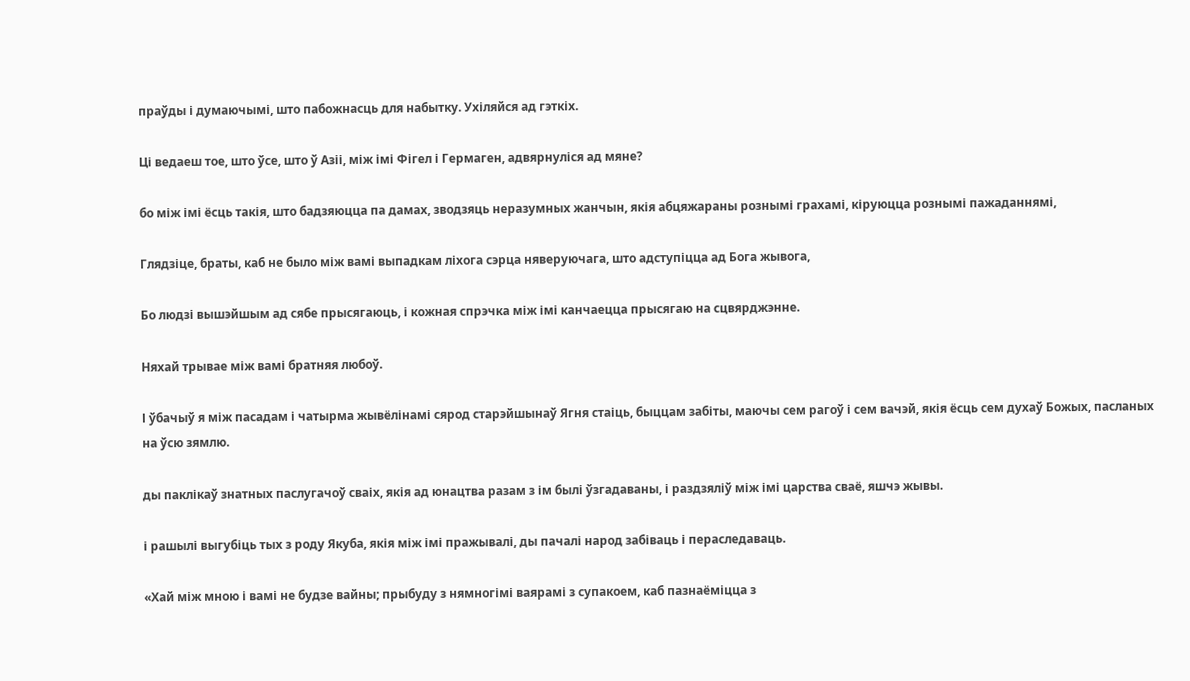праўды і думаючымі, што пабожнасць для набытку. Ухіляйся ад гэткіх.

Ці ведаеш тое, што ўсе, што ў Азіі, між імі Фігел і Гермаген, адвярнуліся ад мяне?

бо між імі ёсць такія, што бадзяюцца па дамах, зводзяць неразумных жанчын, якія абцяжараны рознымі грахамі, кіруюцца рознымі пажаданнямі,

Глядзіце, браты, каб не было між вамі выпадкам ліхога сэрца няверуючага, што адступіцца ад Бога жывога,

Бо людзі вышэйшым ад сябе прысягаюць, і кожная спрэчка між імі канчаецца прысягаю на сцвярджэнне.

Няхай трывае між вамі братняя любоў.

І ўбачыў я між пасадам і чатырма жывёлінамі сярод старэйшынаў Ягня стаіць, быццам забіты, маючы сем рагоў і сем вачэй, якія ёсць сем духаў Божых, пасланых на ўсю зямлю.

ды паклікаў знатных паслугачоў сваіх, якія ад юнацтва разам з ім былі ўзгадаваны, і раздзяліў між імі царства сваё, яшчэ жывы.

і рашылі выгубіць тых з роду Якуба, якія між імі пражывалі, ды пачалі народ забіваць і пераследаваць.

«Хай між мною і вамі не будзе вайны; прыбуду з нямногімі ваярамі з супакоем, каб пазнаёміцца з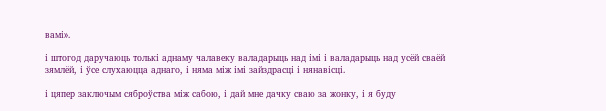вамі».

і штогод даручаюць толькі аднаму чалавеку валадарыць над імі і валадарыць над усёй сваёй зямлёй, і ўсе слухаюцца аднаго, і няма між імі зайздрасці і нянавісці.

і цяпер заключым сяброўства між сабою, і дай мне дачку сваю за жонку, і я буду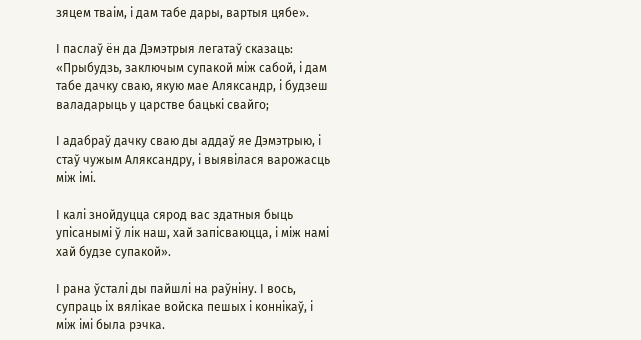зяцем тваім, і дам табе дары, вартыя цябе».

І паслаў ён да Дэмэтрыя легатаў сказаць: «Прыбудзь, заключым супакой між сабой, і дам табе дачку сваю, якую мае Аляксандр, і будзеш валадарыць у царстве бацькі свайго;

І адабраў дачку сваю ды аддаў яе Дэмэтрыю, і стаў чужым Аляксандру, і выявілася варожасць між імі.

І калі знойдуцца сярод вас здатныя быць упісанымі ў лік наш, хай запісваюцца, і між намі хай будзе супакой».

І рана ўсталі ды пайшлі на раўніну. І вось, супраць іх вялікае войска пешых і коннікаў, і між імі была рэчка.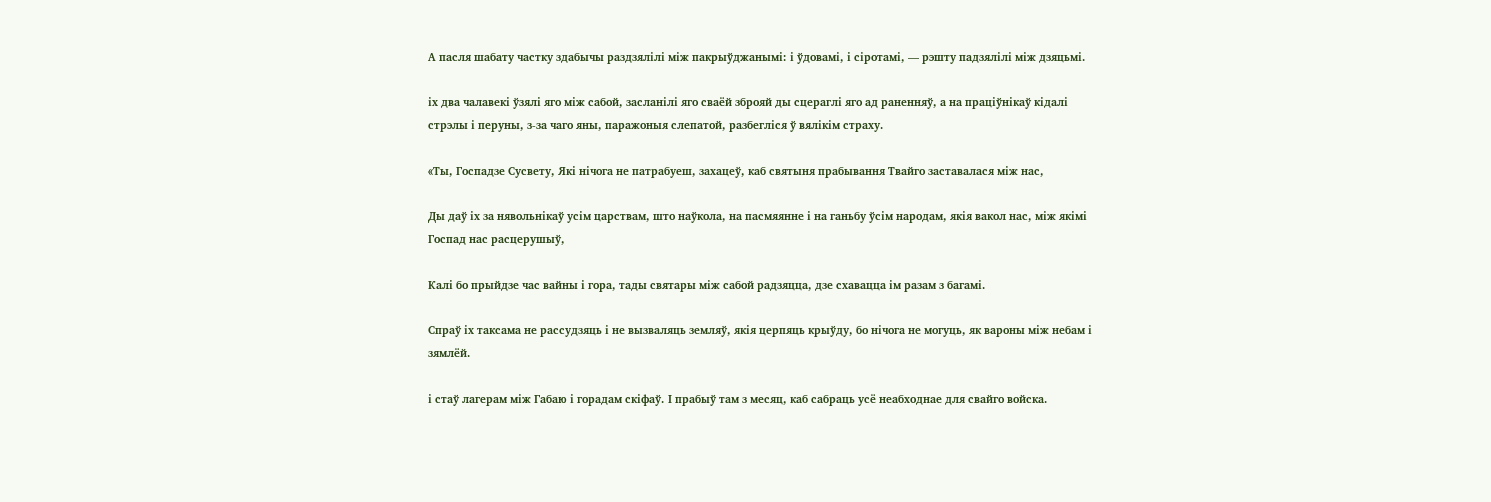А пасля шабату частку здабычы раздзялілі між пакрыўджанымі: і ўдовамі, і сіротамі, — рэшту падзялілі між дзяцьмі.

іх два чалавекі ўзялі яго між сабой, засланілі яго сваёй зброяй ды сцераглі яго ад раненняў, а на праціўнікаў кідалі стрэлы і перуны, з-за чаго яны, паражоныя слепатой, разбегліся ў вялікім страху.

«Ты, Госпадзе Сусвету, Які нічога не патрабуеш, захацеў, каб святыня прабывання Твайго заставалася між нас,

Ды даў іх за нявольнікаў усім царствам, што наўкола, на пасмяянне і на ганьбу ўсім народам, якія вакол нас, між якімі Госпад нас расцерушыў,

Калі бо прыйдзе час вайны і гора, тады святары між сабой радзяцца, дзе схавацца ім разам з багамі.

Спраў іх таксама не рассудзяць і не вызваляць земляў, якія церпяць крыўду, бо нічога не могуць, як вароны між небам і зямлёй.

і стаў лагерам між Габаю і горадам скіфаў. І прабыў там з месяц, каб сабраць усё неабходнае для свайго войска.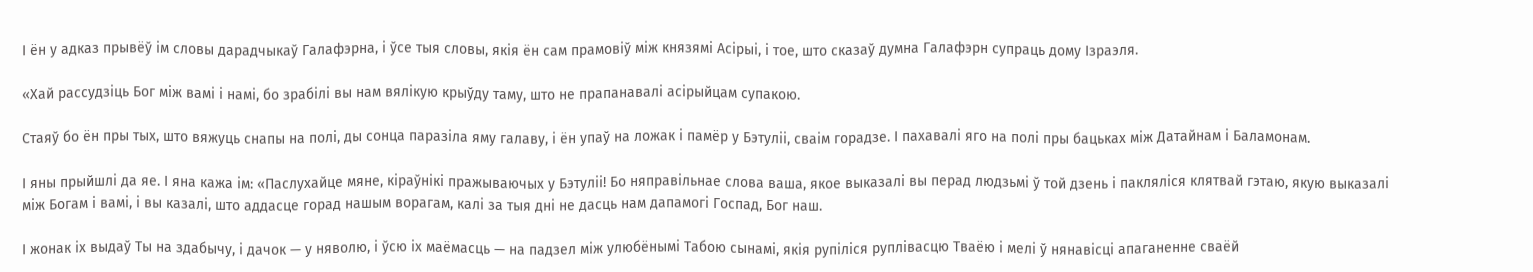І ён у адказ прывёў ім словы дарадчыкаў Галафэрна, і ўсе тыя словы, якія ён сам прамовіў між князямі Асірыі, і тое, што сказаў думна Галафэрн супраць дому Ізраэля.

«Хай рассудзіць Бог між вамі і намі, бо зрабілі вы нам вялікую крыўду таму, што не прапанавалі асірыйцам супакою.

Стаяў бо ён пры тых, што вяжуць снапы на полі, ды сонца паразіла яму галаву, і ён упаў на ложак і памёр у Бэтуліі, сваім горадзе. І пахавалі яго на полі пры бацьках між Датайнам і Баламонам.

І яны прыйшлі да яе. І яна кажа ім: «Паслухайце мяне, кіраўнікі пражываючых у Бэтуліі! Бо няправільнае слова ваша, якое выказалі вы перад людзьмі ў той дзень і пакляліся клятвай гэтаю, якую выказалі між Богам і вамі, і вы казалі, што аддасце горад нашым ворагам, калі за тыя дні не дасць нам дапамогі Госпад, Бог наш.

І жонак іх выдаў Ты на здабычу, і дачок — у няволю, і ўсю іх маёмасць — на падзел між улюбёнымі Табою сынамі, якія рупіліся руплівасцю Тваёю і мелі ў нянавісці апаганенне сваёй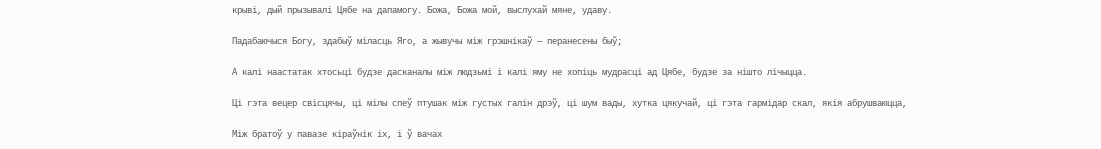крыві, дый прызывалі Цябе на дапамогу. Божа, Божа мой, выслухай мяне, удаву.

Падабаючыся Богу, здабыў міласць Яго, а жывучы між грэшнікаў — перанесены быў;

А калі наастатак хтосьці будзе дасканалы між людзьмі і калі яму не хопіць мудрасці ад Цябе, будзе за нішто лічыцца.

Ці гэта вецер свісцячы, ці мілы спеў птушак між густых галін дрэў, ці шум вады, хутка цякучай, ці гэта гармідар скал, якія абрушваюцца,

Між братоў у павазе кіраўнік іх, і ў вачах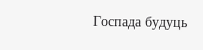Госпада будуць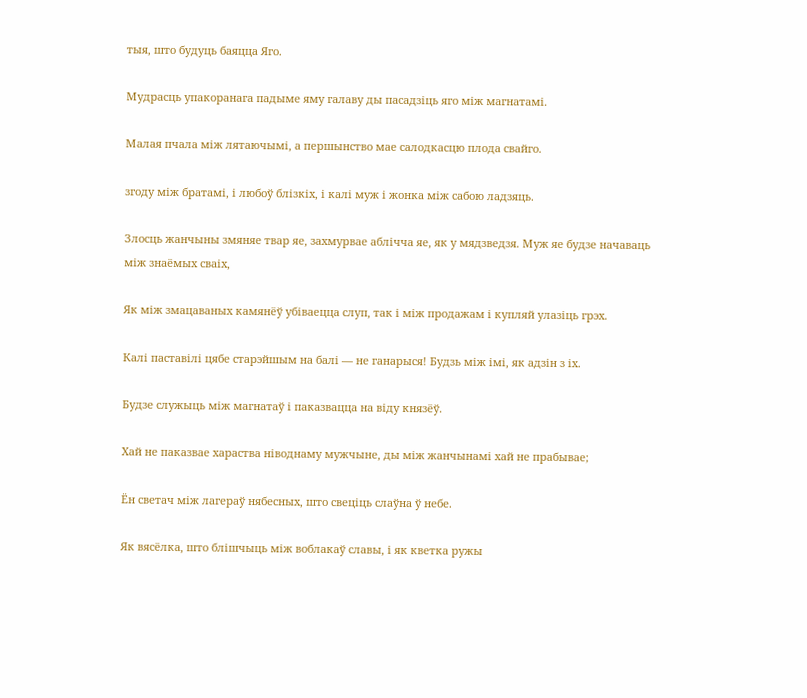тыя, што будуць баяцца Яго.

Мудрасць упакоранага падыме яму галаву ды пасадзіць яго між магнатамі.

Малая пчала між лятаючымі, а першынство мае салодкасцю плода свайго.

згоду між братамі, і любоў блізкіх, і калі муж і жонка між сабою ладзяць.

Злосць жанчыны змяняе твар яе, захмурвае аблічча яе, як у мядзведзя. Муж яе будзе начаваць між знаёмых сваіх,

Як між змацаваных камянёў убіваецца слуп, так і між продажам і купляй улазіць грэх.

Калі паставілі цябе старэйшым на балі — не ганарыся! Будзь між імі, як адзін з іх.

Будзе служыць між магнатаў і паказвацца на віду князёў.

Хай не паказвае хараства ніводнаму мужчыне, ды між жанчынамі хай не прабывае;

Ён светач між лагераў нябесных, што свеціць слаўна ў небе.

Як вясёлка, што блішчыць між воблакаў славы, і як кветка ружы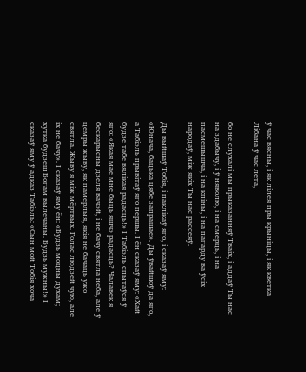ў час вясны, і як лілея пры крыніцы, і як кветка Лібана ў час лета,

бо не слухалі мы прыказанняў Тваіх, і аддаў Ты нас на здабычу, і ў няволю, і на смерць, і на пасмешышча, і на кпіны, і на пагарду ва ўсіх народаў, між якіх Ты нас рассеяў.

Ды выйшаў Тобія, і паклікаў яго, і сказаў яму: «Юнача, бацька цябе запрашае». Ды ўвайшоў да яго, а Табіэль прывітаў яго першы. І ён сказаў яму: «Хай будзе табе вялікая радасць!» І Табіэль спытаўся ў яго: «Якая мае мне быць яшчэ радасць? Чалавек я бескарысны дзеля вачэй, і не бачу святла неба, але ў цемры жыву, як памерлыя, якія не бачаць ужо святла. Жыву я між мёртвых. Голас людзей чую, але іх не бачу». І сказаў яму ён: «Будзь моцны духам; хутка будзеш Богам вылечаны. Будзь мужны!» І сказаў яму ў адказ Табіэль: «Сын мой Тобія хоча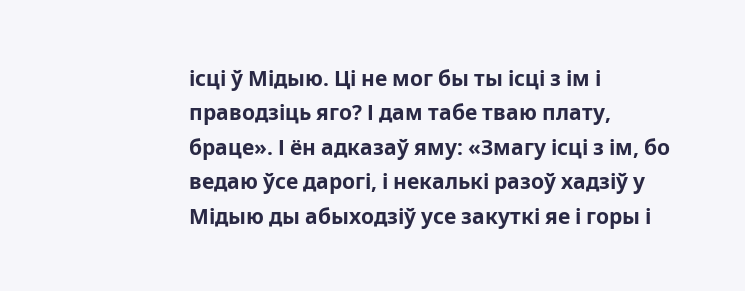ісці ў Мідыю. Ці не мог бы ты ісці з ім і праводзіць яго? І дам табе тваю плату, браце». І ён адказаў яму: «Змагу ісці з ім, бо ведаю ўсе дарогі, і некалькі разоў хадзіў у Мідыю ды абыходзіў усе закуткі яе і горы і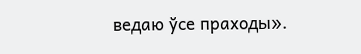ведаю ўсе праходы».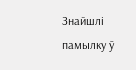Знайшлі памылку ў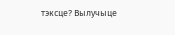тэксце? Вылучыце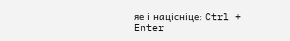яе і націсніце: Ctrl + Enter